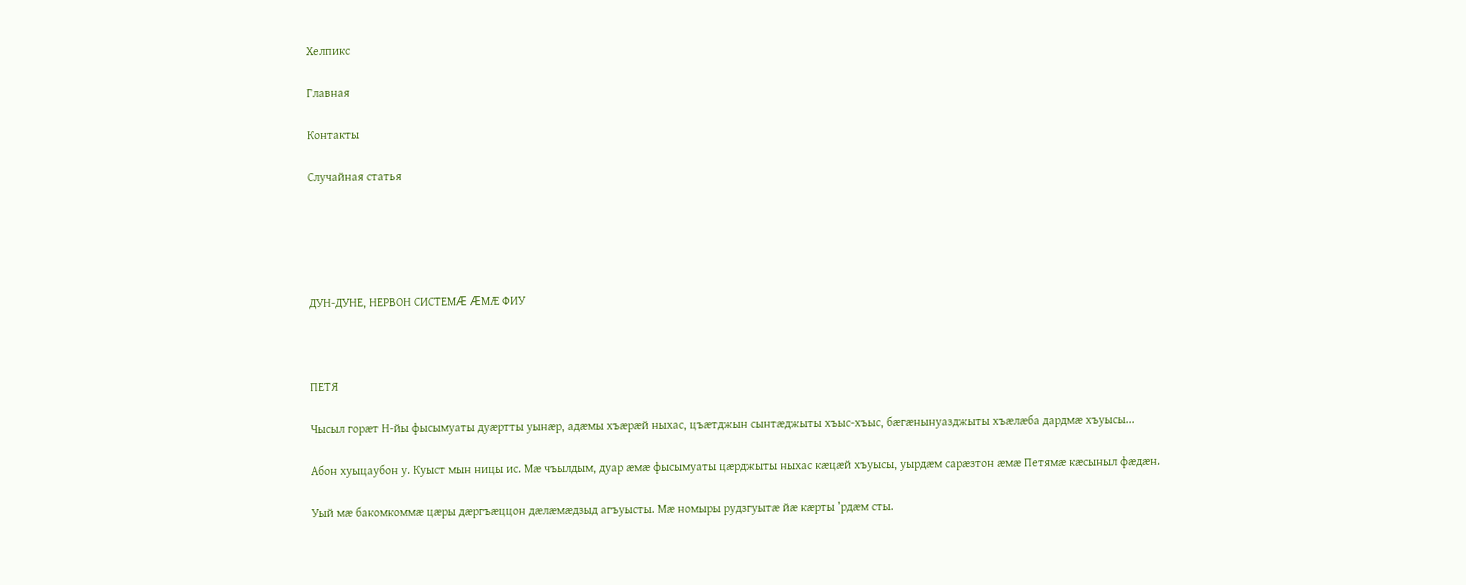Хелпикс

Главная

Контакты

Случайная статья





ДУН-ДУНЕ, НЕРВОН СИСТЕМÆ ÆМÆ ФИУ



ПЕТЯ

Чысыл горæт Н-йы фысымуаты дуæртты уынæр, адæмы хъæрæй ныхас, цъæтджын сынтæджыты хъыс-хъыс, бæгæнынуазджыты хъæлæба дардмæ хъуысы...

Абон хуыцаубон у. Куыст мын ницы ис. Мæ чъылдым, дуар æмæ фысымуаты цæрджыты ныхас кæцæй хъуысы, уырдæм сарæзтон æмæ Петямæ кæсыныл фæдæн.

Уый мæ бакомкоммæ цæры дæргъæццон дæлæмæдзыд агъуысты. Мæ номыры рудзгуытæ йæ кæрты ’рдæм сты.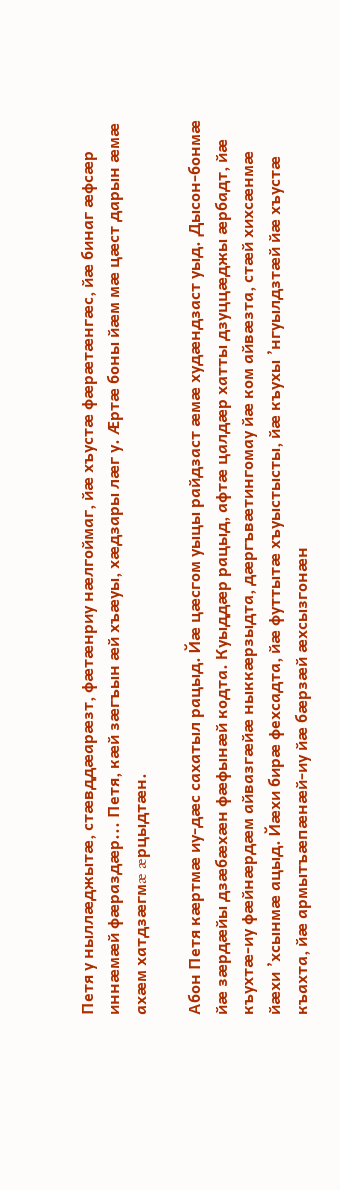Петя у ныллæджытæ, стæвддæарæзт, фæтæнриу нæлгоймаг, йæ хъустæ фæрæтæнгæс, йæ бинаг æфсæр иннæмæй фæраздæр... Петя, кæй зæгъын æй хъæуы, хæдзары лæг у. Æртæ боны йæм мæ цæст дарын æмæ ахæм хатдзæгмæ æрцыдтæн.

Абон Петя кæртмæ иу-дæс сахатыл рацыд. Йæ цæсгом уыцы райдзаст æмæ худæндзаст уыд. Дысон-бонмæ йæ зæрдæйы дзæбæхæн фæфынæй кодта. Куыддæр рацыд, афтæ цалдæр хатты дзуццæджы æрбадт, йæ къухтæ-иу фæйнæрдæм айвазгæйæ ныккæрзыдта, дæргъвæтингомау йæ ком айвæзта, стæй хихсæнмæ йæхи ’хсынмæ ацыд. Йæхи бирæ фехсадта, йæ футтытæ хъуыстысты, йæ къухы ’нгуылдзтæй йæ хъустæ къахта, йæ армытъæпæнæй-иу йæ бæрзæй æхсызгонæн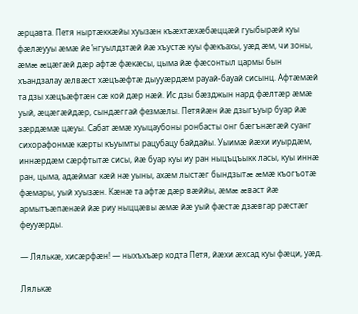æрцавта. Петя ныртæккæйы хуызæн къæхтæхæбæццæй гуыбырæй куы фæлæууы æмæ йе ’нгуылдзтæй йæ хъустæ куы фæкъахы, уæд æм, чи зоны, æмæ æцæгæй дæр афтæ фæкæсы, цыма йæ фæсонтыл цармы бын хъандзалау æлвæст хæцъæфтæ дыууæрдæм рауай-бауай сисынц. Афтæмæй та дзы хæцъæфтæн сæ кой дæр нæй. Ис дзы бæзджын нард фæлтæр æмæ уый, æцæгæйдæр, сындæггай фезмæлы. Петяйæн йæ дзыгъуыр буар йæ зæрдæмæ цæуы. Сабат æмæ хуыцаубоны ронбасты онг бæгънæгæй суанг сихорафонмæ кæрты къуымты рацубацу байдайы. Уыимæ йæхи иуырдæм, иннæрдæм сæрфтытæ сисы, йæ буар куы иу ран ныцъцъыкк ласы, куы иннæ ран, цыма, адæймаг кæй нæ уыны, ахæм лыстæг бындзытæ æмæ къогъотæ фæмары, уый хуызæн. Кæнæ та афтæ дæр вæййы, æмæ æваст йæ армытъæпæнæй йæ риу ныццæвы æмæ йæ уый фæстæ дзæвгар рæстæг феууæрды.

— Лялькæ, хисæрфæн! — ныхъхъæр кодта Петя, йæхи æхсад куы фæци, уæд.

Лялькæ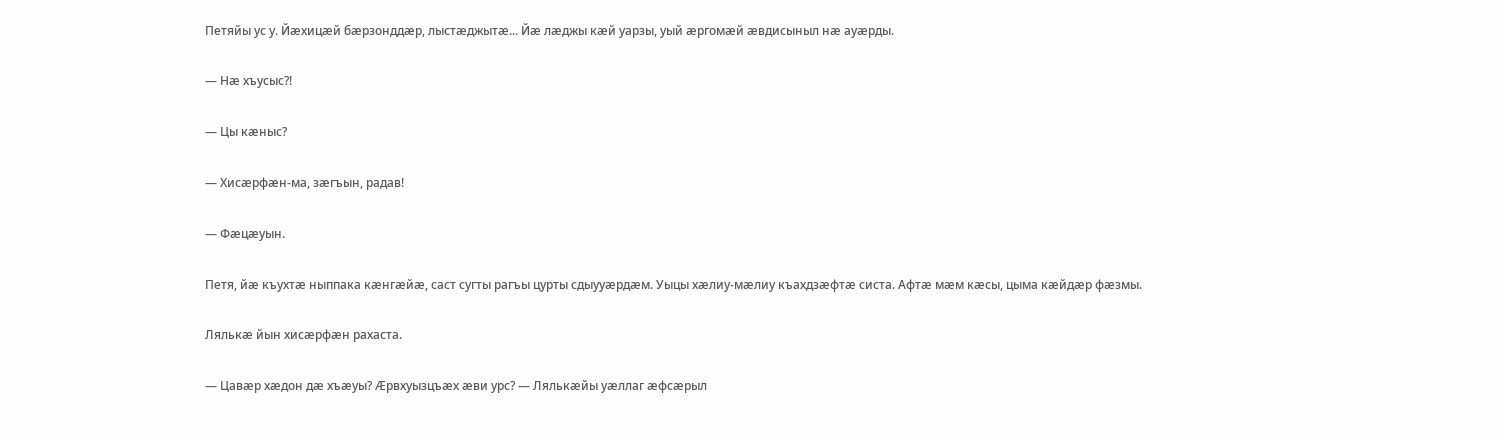Петяйы ус у. Йæхицæй бæрзонддæр, лыстæджытæ... Йæ лæджы кæй уарзы, уый æргомæй æвдисыныл нæ ауæрды.

— Нæ хъусыс?!

— Цы кæныс?

— Хисæрфæн-ма, зæгъын, радав!

— Фæцæуын.

Петя, йæ къухтæ ныппака кæнгæйæ, саст сугты рагъы цурты сдыууæрдæм. Уыцы хæлиу-мæлиу къахдзæфтæ систа. Афтæ мæм кæсы, цыма кæйдæр фæзмы.

Лялькæ йын хисæрфæн рахаста.

— Цавæр хæдон дæ хъæуы? Æрвхуызцъæх æви урс? — Лялькæйы уæллаг æфсæрыл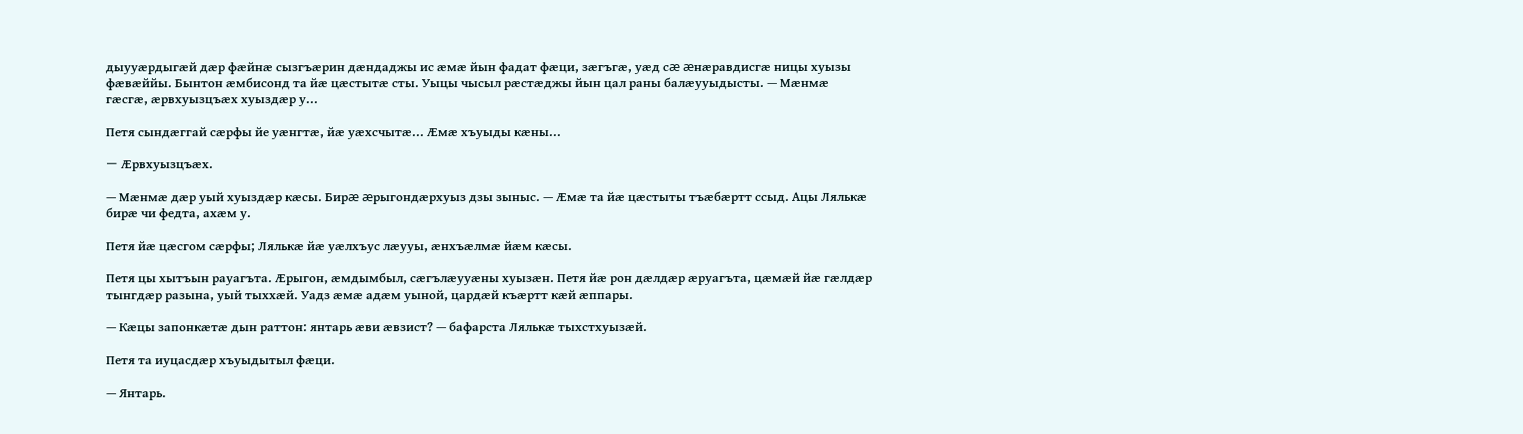дыууæрдыгæй дæр фæйнæ сызгъæрин дæндаджы ис æмæ йын фадат фæци, зæгъгæ, уæд сæ æнæравдисгæ ницы хуызы фæвæййы. Бынтон æмбисонд та йæ цæстытæ сты. Уыцы чысыл рæстæджы йын цал раны балæууыдысты. — Мæнмæ гæсгæ, æрвхуызцъæх хуыздæр у...

Петя сындæггай сæрфы йе уæнгтæ, йæ уæхсчытæ... Æмæ хъуыды кæны...

— Æрвхуызцъæх.

— Мæнмæ дæр уый хуыздæр кæсы. Бирæ æрыгондæрхуыз дзы зыныс. — Æмæ та йæ цæстыты тъæбæртт ссыд. Ацы Лялькæ бирæ чи федта, ахæм у.

Петя йæ цæсгом сæрфы; Лялькæ йæ уæлхъус лæууы, æнхъæлмæ йæм кæсы.

Петя цы хытъын рауагъта. Æрыгон, æмдымбыл, сæгълæууæны хуызæн. Петя йæ рон дæлдæр æруагъта, цæмæй йæ гæлдæр тынгдæр разына, уый тыххæй. Уадз æмæ адæм уыной, цардæй къæртт кæй æппары.

— Кæцы запонкæтæ дын раттон: янтарь æви æвзист? — бафарста Лялькæ тыхстхуызæй.

Петя та иуцасдæр хъуыдытыл фæци.

— Янтарь.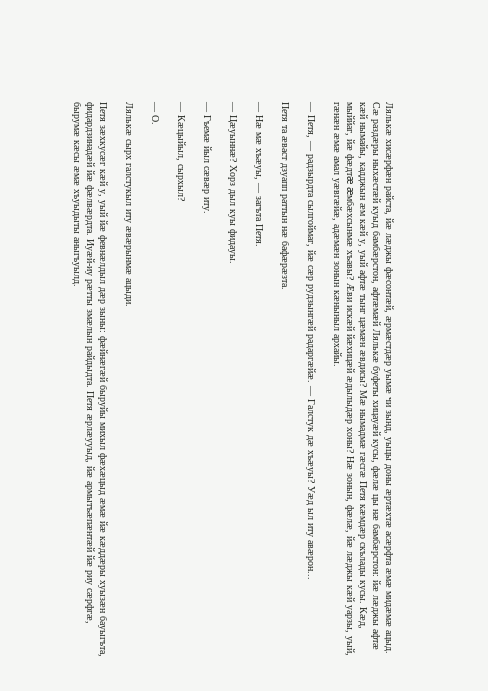Лялькæ хисæрфæн райста, йæ лæджы фæсонтæй, æрмæстдæр уымæ чи зынд, уыцы доны æртæхтæ асæрфта æмæ мидæмæ ацыд. Сæ раздæры ныхæстæй куыд бамбæрстон, афтæмæй Лялькæ буфеты хицауæй кусы, фæлæ цы нæ бамбæрстон: йæ лæджы афтæ кæй нымайы, кадджын æм кæй у, уый афтæ тынг цæмæн æвдисы? Мæ нымадмæ гæсгæ Петя кæмдæр скълады кусы. Кæд, мыййаг, йæ фæдтæ æмбæхсынмæ хъавы? Æви искæй йæхицæй æдылыдæр хоны? Нæ зонын, фæлæ, йæ лæджы кæй уарзы, уый, гæнæн æмæ амал уæвгæйæ, адæмæн зонын кæныныл архайы.

— Петя, — радзырдта сылгоймаг, йæ сæр рудзынгæй радаргæйæ. — Галстук дæ хъæуы? Уæд ыл иту авæрон...

Петя та æваст дзуапп раттын нæ бафæрæзта.

— Нæ мæ хъæуы, — загъта Петя.

— Цæуыннæ? Хорз дыл куы фидауы.

— Гъемæ йыл сæвæр иту.

— Кæцыйыл, сырхыл?

— О.

Лялькæ сырх галстукыл иту æвæрынмæ ацыди.

Петя зæхкусæг кæй у, уый йæ февнæлдыл дæр зыны: фæйнæгæй быруйы михыл фæхæцыд æмæ йæ кæддæры хуызæн бауыгъта, фидардзинадæй йæ фæлвæрдта. Иуæй-иу рæтты змæлын райдыдта. Петя æрлæууыд, йæ армытъæпæнтæй йæ риу сæрфгæ, бырумæ кæсы æмæ хъуыдыты аныгъуылд.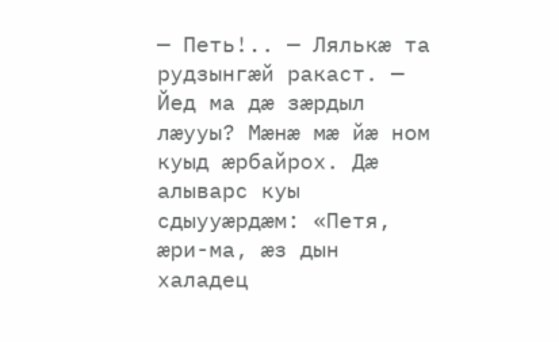— Петь!.. — Лялькæ та рудзынгæй ракаст. — Йед ма дæ зæрдыл лæууы? Мæнæ мæ йæ ном куыд æрбайрох. Дæ алыварс куы сдыууæрдæм: «Петя, æри-ма, æз дын халадец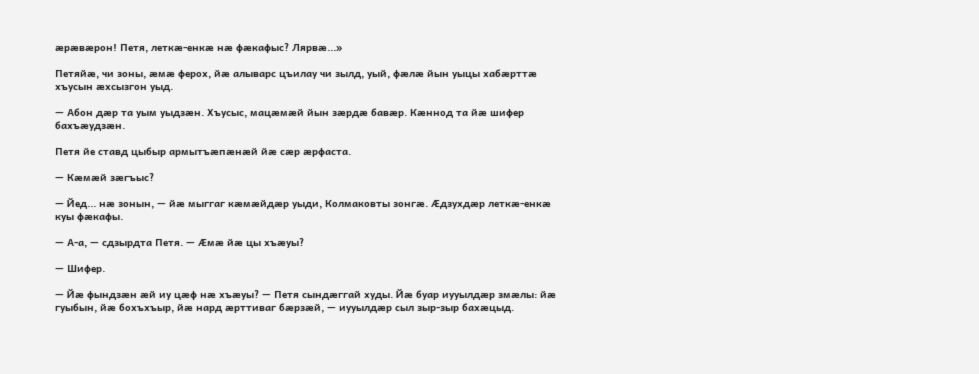æрæвæрон! Петя, леткæ-енкæ нæ фæкафыс? Лярвæ...»

Петяйæ, чи зоны, æмæ ферох, йæ алыварс цъилау чи зылд, уый, фæлæ йын уыцы хабæрттæ хъусын æхсызгон уыд.

— Абон дæр та уым уыдзæн. Хъусыс, мацæмæй йын зæрдæ бавæр. Кæннод та йæ шифер бахъæудзæн.

Петя йе ставд цыбыр армытъæпæнæй йæ сæр æрфаста.

— Кæмæй зæгъыс?

— Йед... нæ зонын, — йæ мыггаг кæмæйдæр уыди, Колмаковты зонгæ. Æдзухдæр леткæ-енкæ куы фæкафы.

— А-а, — сдзырдта Петя. — Æмæ йæ цы хъæуы?

— Шифер.

— Йæ фындзæн æй иу цæф нæ хъæуы? — Петя сындæггай худы. Йæ буар иууылдæр змæлы: йæ гуыбын, йæ бохъхъыр, йæ нард æрттиваг бæрзæй, — иууылдæр сыл зыр-зыр бахæцыд.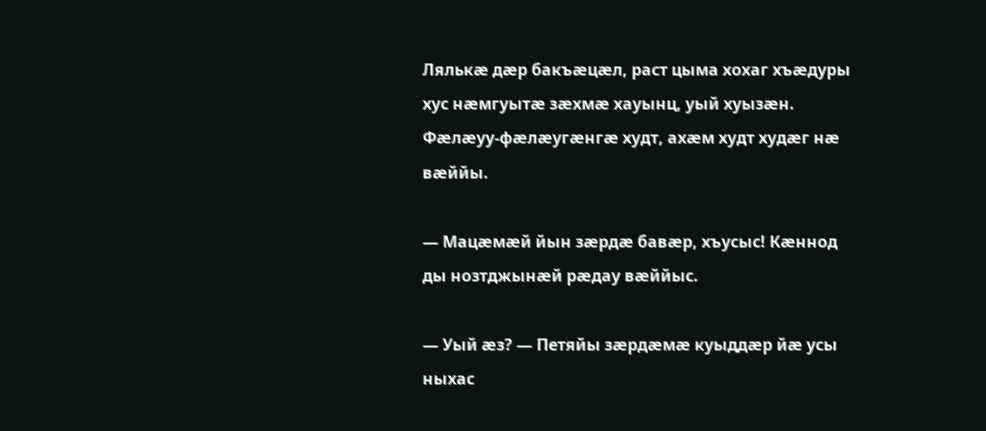Лялькæ дæр бакъæцæл, раст цыма хохаг хъæдуры хус нæмгуытæ зæхмæ хауынц, уый хуызæн. Фæлæуу-фæлæугæнгæ худт, ахæм худт худæг нæ вæййы.

— Мацæмæй йын зæрдæ бавæр, хъусыс! Кæннод ды нозтджынæй рæдау вæййыс.

— Уый æз? — Петяйы зæрдæмæ куыддæр йæ усы ныхас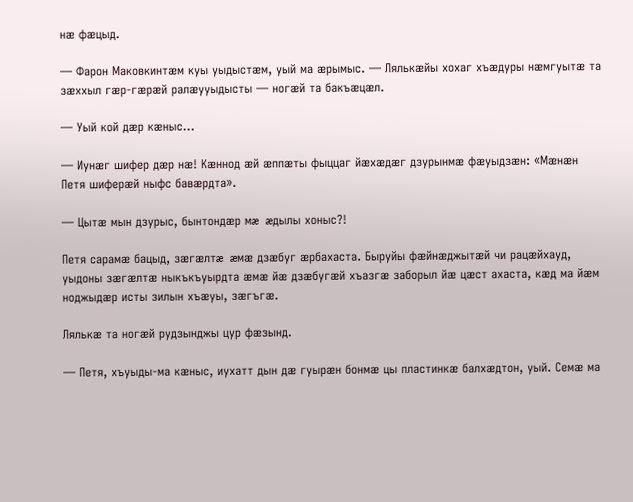нæ фæцыд.

— Фарон Маковкинтæм куы уыдыстæм, уый ма æрымыс. — Лялькæйы хохаг хъæдуры нæмгуытæ та зæххыл гæр-гæрæй ралæууыдысты — ногæй та бакъæцæл.

— Уый кой дæр кæныс...

— Иунæг шифер дæр нæ! Кæннод æй æппæты фыццаг йæхæдæг дзурынмæ фæуыдзæн: «Мæнæн Петя шиферæй ныфс бавæрдта».

— Цытæ мын дзурыс, бынтондæр мæ æдылы хоныс?!

Петя сарамæ бацыд, зæгæлтæ æмæ дзæбуг æрбахаста. Быруйы фæйнæджытæй чи рацæйхауд, уыдоны зæгæлтæ ныкъкъуырдта æмæ йæ дзæбугæй хъазгæ заборыл йæ цæст ахаста, кæд ма йæм ноджыдæр исты зилын хъæуы, зæгъгæ.

Лялькæ та ногæй рудзынджы цур фæзынд.

— Петя, хъуыды-ма кæныс, иухатт дын дæ гуырæн бонмæ цы пластинкæ балхæдтон, уый. Семæ ма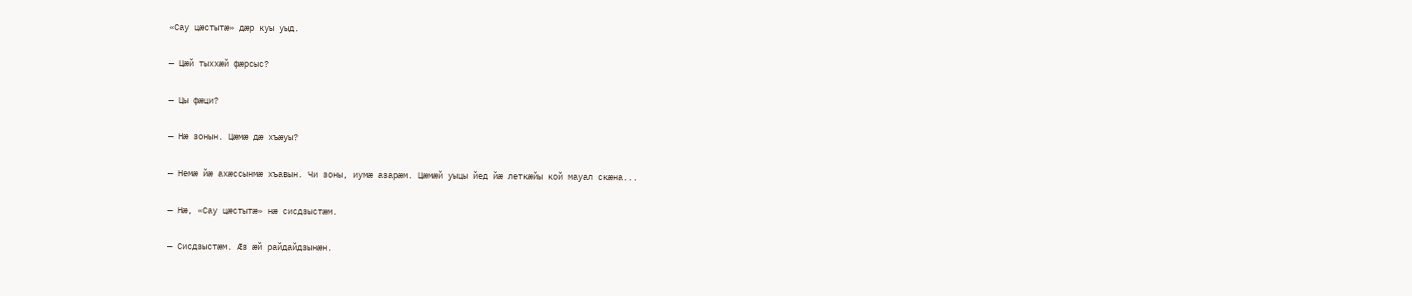«Сау цæстытæ» дæр куы уыд.

— Цæй тыххæй фæрсыс?

— Цы фæци?

— Нæ зонын. Цæмæ дæ хъæуы?

— Немæ йæ ахæссынмæ хъавын. Чи зоны, иумæ азарæм. Цæмæй уыцы йед йæ леткæйы кой мауал скæна...

— Нæ, «Сау цæстытæ» нæ сисдзыстæм.

— Сисдзыстæм. Æз æй райдайдзынæн.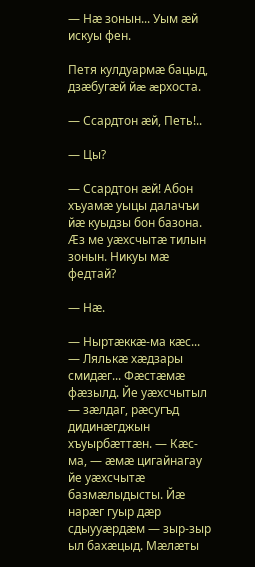— Нæ зонын... Уым æй искуы фен.

Петя кулдуармæ бацыд, дзæбугæй йæ æрхоста.

— Ссардтон æй, Петь!..

— Цы?

— Ссардтон æй! Абон хъуамæ уыцы далачъи йæ куыдзы бон базона. Æз ме уæхсчытæ тилын зонын. Никуы мæ федтай?

— Нæ.

— Ныртæккæ-ма кæс... — Лялькæ хæдзары смидæг... Фæстæмæ фæзылд. Йе уæхсчытыл — зæлдаг, рæсугъд дидинæгджын хъуырбæттæн. — Кæс-ма, — æмæ цигайнагау йе уæхсчытæ базмæлыдысты. Йæ нарæг гуыр дæр сдыууæрдæм — зыр-зыр ыл бахæцыд. Мæлæты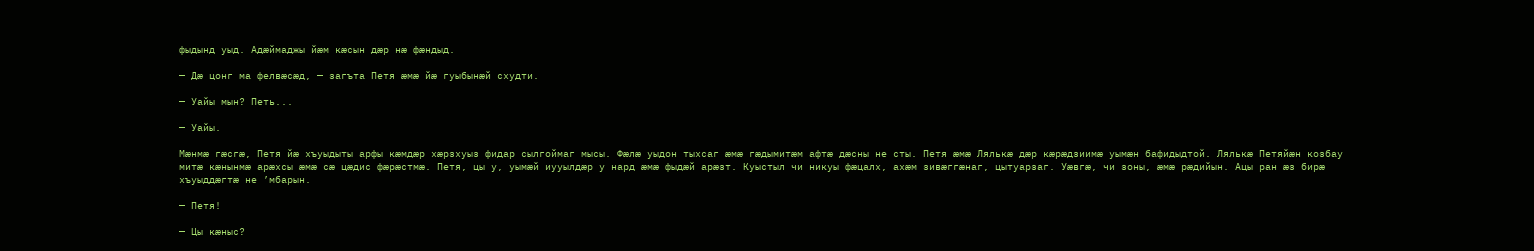фыдынд уыд. Адæймаджы йæм кæсын дæр нæ фæндыд.

— Дæ цонг ма фелвæсæд, — загъта Петя æмæ йæ гуыбынæй схудти.

— Уайы мын? Петь...

— Уайы.

Мæнмæ гæсгæ, Петя йæ хъуыдыты арфы кæмдæр хæрзхуыз фидар сылгоймаг мысы. Фæлæ уыдон тыхсаг æмæ гæдымитæм афтæ дæсны не сты. Петя æмæ Лялькæ дæр кæрæдзиимæ уымæн бафидыдтой. Лялькæ Петяйæн козбау митæ кæнынмæ арæхсы æмæ сæ цæдис фæрæстмæ. Петя, цы у, уымæй иууылдæр у нард æмæ фыдæй арæзт. Куыстыл чи никуы фæцалх, ахæм зивæггæнаг, цытуарзаг. Уæвгæ, чи зоны, æмæ рæдийын. Ацы ран æз бирæ хъуыддæгтæ не ’мбарын.

— Петя!

— Цы кæныс?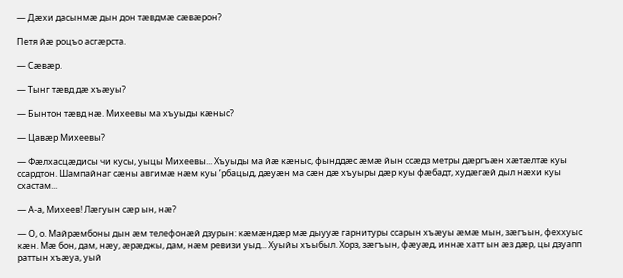— Дæхи дасынмæ дын дон тæвдмæ сæвæрон?

Петя йæ роцъо асгæрста.

— Сæвæр.

— Тынг тæвд дæ хъæуы?

— Бынтон тæвд нæ. Михеевы ма хъуыды кæныс?

— Цавæр Михеевы?

— Фæлхасцæдисы чи кусы, уыцы Михеевы... Хъуыды ма йæ кæныс, фынддæс æмæ йын ссæдз метры дæргъæн хæтæлтæ куы ссардтон. Шампайнаг сæны авгимæ нæм куы ’рбацыд, дæуæн ма сæн дæ хъуыры дæр куы фæбадт, худæгæй дыл нæхи куы схастам...

— А-а, Михеев! Лæгуын сæр ын, нæ?

— О, о. Майрæмбоны дын æм телефонæй дзурын: кæмæндæр мæ дыууæ гарнитуры ссарын хъæуы æмæ мын, зæгъын, феххуыс кæн. Мæ бон, дам, нæу, æрæджы, дам, нæм ревизи уыд... Хуыйы хъыбыл. Хорз, зæгъын, фæуæд, иннæ хатт ын æз дæр, цы дзуапп раттын хъæуа, уый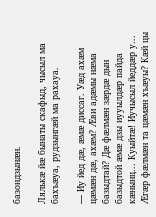базондзынæн.

Лялькæ йæ бынаты скафыд, чысыл ма бахъæуа, рудзынгæй ма рахауа.

— Иу йед дæ, æмæ диссаг. Уæд ахæм цæмæн дæ, ахæм? Æви адæмы нæма базыдтай? Дæ фæлмæн зæрдæ дын базыдтой æмæ дзы иууылдæр пайда кæнынц... Куыйтæ! Иучысыл йеддæр у... Æгæр фæлмæн та цæмæн хъæуы? Кæй цы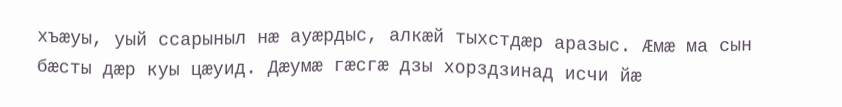хъæуы, уый ссарыныл нæ ауæрдыс, алкæй тыхстдæр аразыс. Æмæ ма сын бæсты дæр куы цæуид. Дæумæ гæсгæ дзы хорздзинад исчи йæ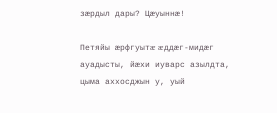зæрдыл дары? Цæуыннæ!

Петяйы æрфгуытæ æддæг-мидæг ауадысты, йæхи иуварс азылдта, цыма аххосджын у, уый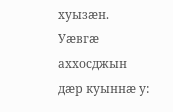хуызæн. Уæвгæ аххосджын дæр куыннæ у: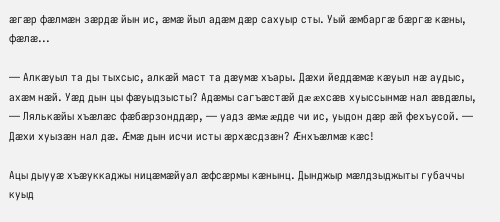æгæр фæлмæн зæрдæ йын ис, æмæ йыл адæм дæр сахуыр сты. Уый æмбаргæ бæргæ кæны, фæлæ...

— Алкæуыл та ды тыхсыс, алкæй маст та дæумæ хъары. Дæхи йеддæмæ кæуыл нæ аудыс, ахæм нæй. Уæд дын цы фæуыдзысты? Адæмы сагъæстæй дæ æхсæв хуыссынмæ нал æвдæлы, — Лялькæйы хъæлæс фæбæрзонддæр, — уадз æмæ æдде чи ис, уыдон дæр æй фехъусой. — Дæхи хуызæн нал дæ. Æмæ дын исчи исты æрхæсдзæн? Æнхъæлмæ кæс!

Ацы дыууæ хъæуккаджы ницæмæйуал æфсæрмы кæнынц. Дынджыр мæлдзыджыты губаччы куыд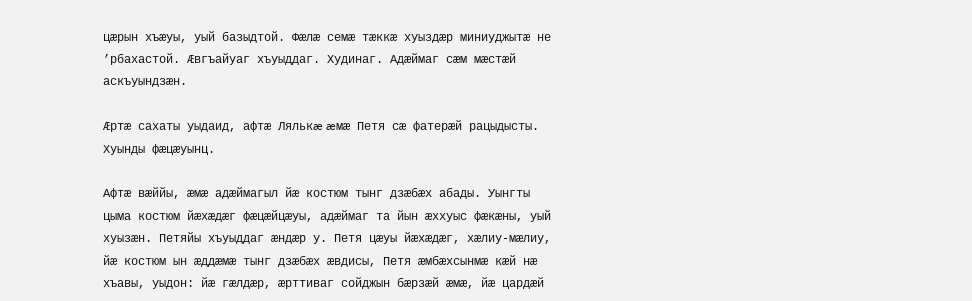цæрын хъæуы, уый базыдтой. Фæлæ семæ тæккæ хуыздæр миниуджытæ не ’рбахастой. Æвгъайуаг хъуыддаг. Худинаг. Адæймаг сæм мæстæй аскъуындзæн.

Æртæ сахаты уыдаид, афтæ Лялькæ æмæ Петя сæ фатерæй рацыдысты. Хуынды фæцæуынц.

Афтæ вæййы, æмæ адæймагыл йæ костюм тынг дзæбæх абады. Уынгты цыма костюм йæхæдæг фæцæйцæуы, адæймаг та йын æххуыс фæкæны, уый хуызæн. Петяйы хъуыддаг æндæр у. Петя цæуы йæхæдæг, хæлиу-мæлиу, йæ костюм ын æддæмæ тынг дзæбæх æвдисы, Петя æмбæхсынмæ кæй нæ хъавы, уыдон: йæ гæлдæр, æрттиваг сойджын бæрзæй æмæ, йæ цардæй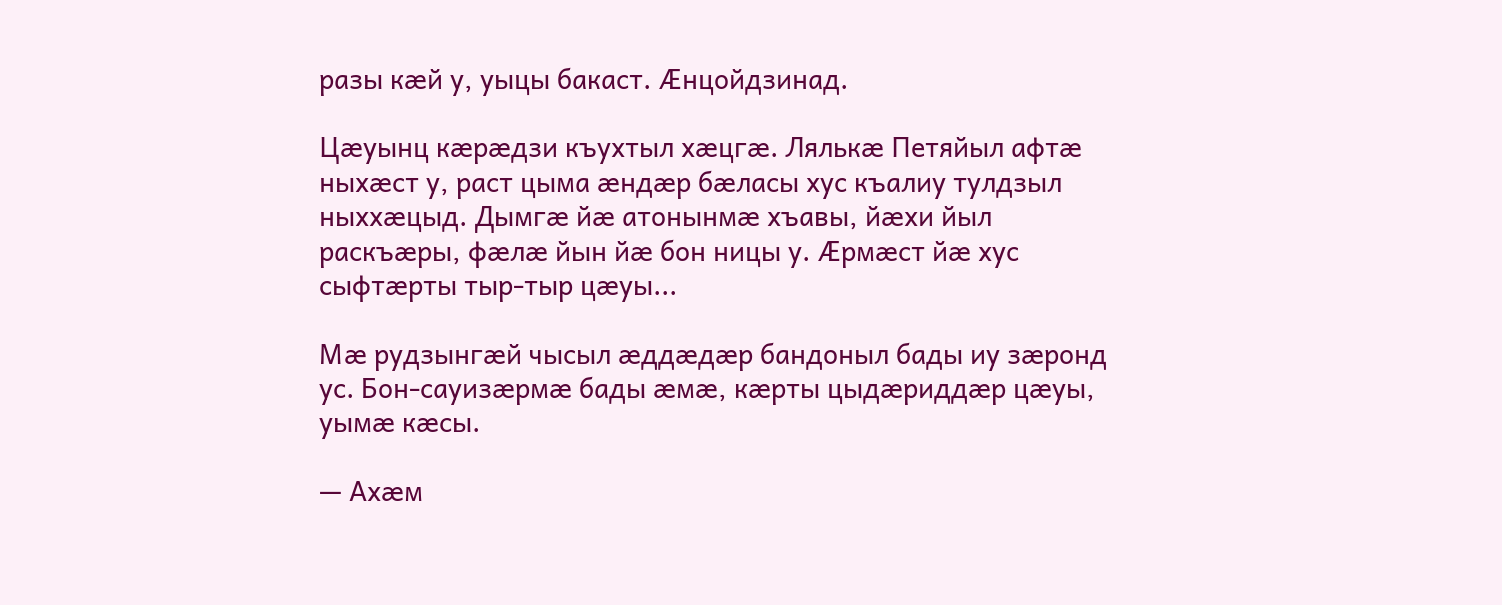разы кæй у, уыцы бакаст. Æнцойдзинад.

Цæуынц кæрæдзи къухтыл хæцгæ. Лялькæ Петяйыл афтæ ныхæст у, раст цыма æндæр бæласы хус къалиу тулдзыл ныххæцыд. Дымгæ йæ атонынмæ хъавы, йæхи йыл раскъæры, фæлæ йын йæ бон ницы у. Æрмæст йæ хус сыфтæрты тыр-тыр цæуы...

Мæ рудзынгæй чысыл æддæдæр бандоныл бады иу зæронд ус. Бон-сауизæрмæ бады æмæ, кæрты цыдæриддæр цæуы, уымæ кæсы.

— Ахæм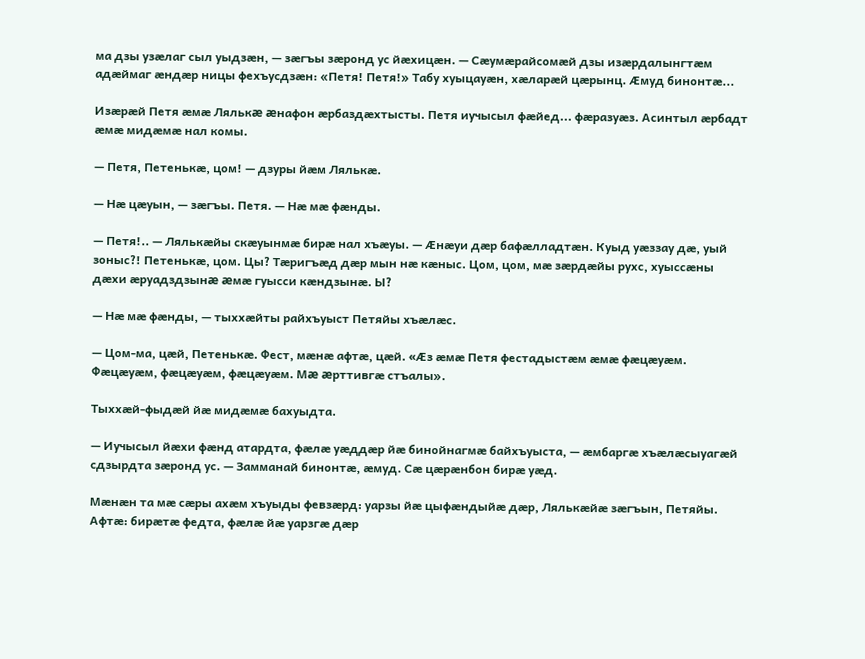ма дзы узæлаг сыл уыдзæн, — зæгъы зæронд ус йæхицæн. — Сæумæрайсомæй дзы изæрдалынгтæм адæймаг æндæр ницы фехъусдзæн: «Петя! Петя!» Табу хуыцауæн, хæларæй цæрынц. Æмуд бинонтæ...

Изæрæй Петя æмæ Лялькæ æнафон æрбаздæхтысты. Петя иучысыл фæйед... фæразуæз. Асинтыл æрбадт æмæ мидæмæ нал комы.

— Петя, Петенькæ, цом! — дзуры йæм Лялькæ.

— Нæ цæуын, — зæгъы. Петя. — Нæ мæ фæнды.

— Петя!.. — Лялькæйы скæуынмæ бирæ нал хъæуы. — Æнæуи дæр бафæлладтæн. Куыд уæззау дæ, уый зоныс?! Петенькæ, цом. Цы? Тæригъæд дæр мын нæ кæныс. Цом, цом, мæ зæрдæйы рухс, хуыссæны дæхи æруадздзынæ æмæ гуысси кæндзынæ. Ы?

— Нæ мæ фæнды, — тыххæйты райхъуыст Петяйы хъæлæс.

— Цом-ма, цæй, Петенькæ. Фест, мæнæ афтæ, цæй. «Æз æмæ Петя фестадыстæм æмæ фæцæуæм. Фæцæуæм, фæцæуæм, фæцæуæм. Мæ æрттивгæ стъалы».

Тыххæй-фыдæй йæ мидæмæ бахуыдта.

— Иучысыл йæхи фæнд атардта, фæлæ уæддæр йæ бинойнагмæ байхъуыста, — æмбаргæ хъæлæсыуагæй сдзырдта зæронд ус. — Замманай бинонтæ, æмуд. Сæ цæрæнбон бирæ уæд.

Мæнæн та мæ сæры ахæм хъуыды февзæрд: уарзы йæ цыфæндыйæ дæр, Лялькæйæ зæгъын, Петяйы. Афтæ: бирæтæ федта, фæлæ йæ уарзгæ дæр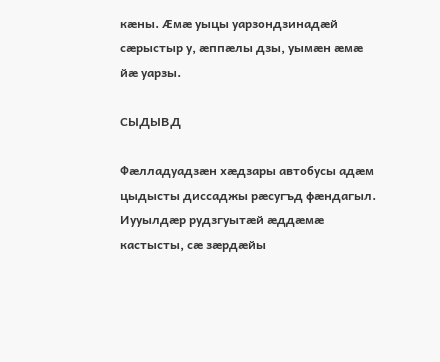кæны. Æмæ уыцы уарзондзинадæй сæрыстыр у, æппæлы дзы, уымæн æмæ йæ уарзы.

СЫДЫВД

Фæлладуадзæн хæдзары автобусы адæм цыдысты диссаджы рæсугъд фæндагыл. Иууылдæр рудзгуытæй æддæмæ кастысты, сæ зæрдæйы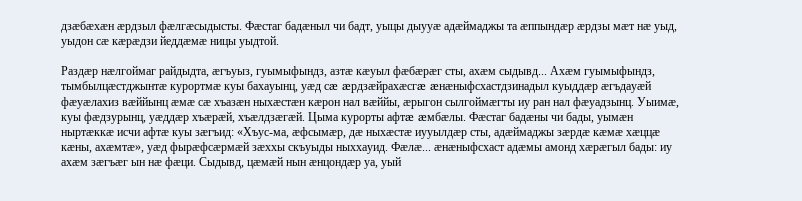дзæбæхæн æрдзыл фæлгæсыдысты. Фæстаг бадæныл чи бадт, уыцы дыууæ адæймаджы та æппындæр æрдзы мæт нæ уыд, уыдон сæ кæрæдзи йеддæмæ ницы уыдтой.

Раздæр нæлгоймаг райдыдта, æгъуыз, гуымыфындз, азтæ кæуыл фæбæрæг сты, ахæм сыдывд... Ахæм гуымыфындз, тымбылцæстджынтæ курортмæ куы бахауынц, уæд сæ æрдзæйрахæсгæ æнæныфсхастдзинадыл куыддæр æгъдауæй фæуæлахиз вæййынц æмæ сæ хъазæн ныхæстæн кæрон нал вæййы, æрыгон сылгоймæгты иу ран нал фæуадзынц. Уыимæ, куы фæдзурынц, уæддæр хъæрæй, хъæлдзæгæй. Цыма курорты афтæ æмбæлы. Фæстаг бадæны чи бады, уымæн ныртæккæ исчи афтæ куы зæгъид: «Хъус-ма, æфсымæр, дæ ныхæстæ иууылдæр сты, адæймаджы зæрдæ кæмæ хæццæ кæны, ахæмтæ», уæд фырæфсæрмæй зæххы скъуыды ныххауид. Фæлæ... æнæныфсхаст адæмы амонд хæрæгыл бады: иу ахæм зæгъæг ын нæ фæци. Сыдывд, цæмæй нын æнцондæр уа, уый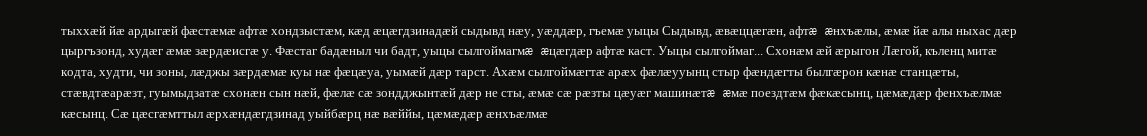тыххæй йæ ардыгæй фæстæмæ афтæ хондзыстæм, кæд æцæгдзинадæй сыдывд нæу, уæддæр, гъемæ уыцы Сыдывд, æвæццæгæн, афтæ æнхъæлы, æмæ йæ алы ныхас дæр цыргъзонд, худæг æмæ зæрдæисгæ у. Фæстаг бадæныл чи бадт, уыцы сылгоймагмæ æцæгдæр афтæ каст. Уыцы сылгоймаг... Схонæм æй æрыгон Лæгой, къленц митæ кодта, худти, чи зоны, лæджы зæрдæмæ куы нæ фæцæуа, уымæй дæр тарст. Ахæм сылгоймæгтæ арæх фæлæууынц стыр фæндæгты былгæрон кæнæ станцæты, стæвдтæарæзт, гуымыдзатæ схонæн сын нæй, фæлæ сæ зондджынтæй дæр не сты, æмæ сæ рæзты цæуæг машинæтæ æмæ поездтæм фæкæсынц, цæмæдæр фенхъæлмæ кæсынц. Сæ цæсгæмттыл æрхæндæгдзинад уыйбæрц нæ вæййы, цæмæдæр æнхъæлмæ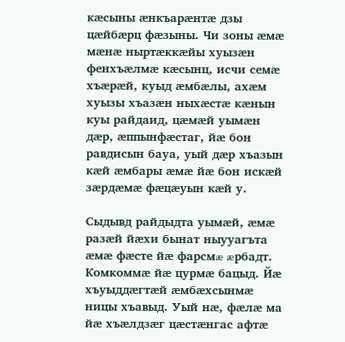кæсыны æнкъарæнтæ дзы цæйбæрц фæзыны. Чи зоны æмæ мæнæ ныртæккæйы хуызæн фенхъæлмæ кæсынц, исчи семæ хъæрæй, куыд æмбæлы, ахæм хуызы хъазæн ныхæстæ кæнын куы райдаид, цæмæй уымæн дæр, æппынфæстаг, йæ бон равдисын бауа, уый дæр хъазын кæй æмбары æмæ йæ бон искæй зæрдæмæ фæцæуын кæй у.

Сыдывд райдыдта уымæй, æмæ разæй йæхи бынат ныууагъта æмæ фæсте йæ фарсмæ æрбадт. Комкоммæ йæ цурмæ бацыд. Йæ хъуыддæгтæй æмбæхсынмæ ницы хъавыд. Уый нæ, фæлæ ма йæ хъæлдзæг цæстæнгас афтæ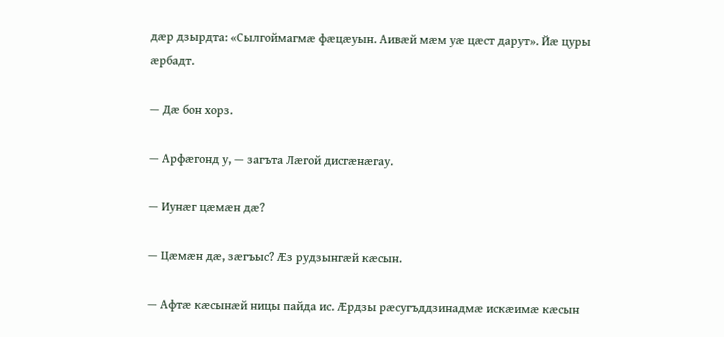дæр дзырдта: «Сылгоймагмæ фæцæуын. Аивæй мæм уæ цæст дарут». Йæ цуры æрбадт.

— Дæ бон хорз.

— Арфæгонд у, — загъта Лæгой дисгæнæгау.

— Иунæг цæмæн дæ?

— Цæмæн дæ, зæгъыс? Æз рудзынгæй кæсын.

— Афтæ кæсынæй ницы пайда ис. Æрдзы рæсугъддзинадмæ искæимæ кæсын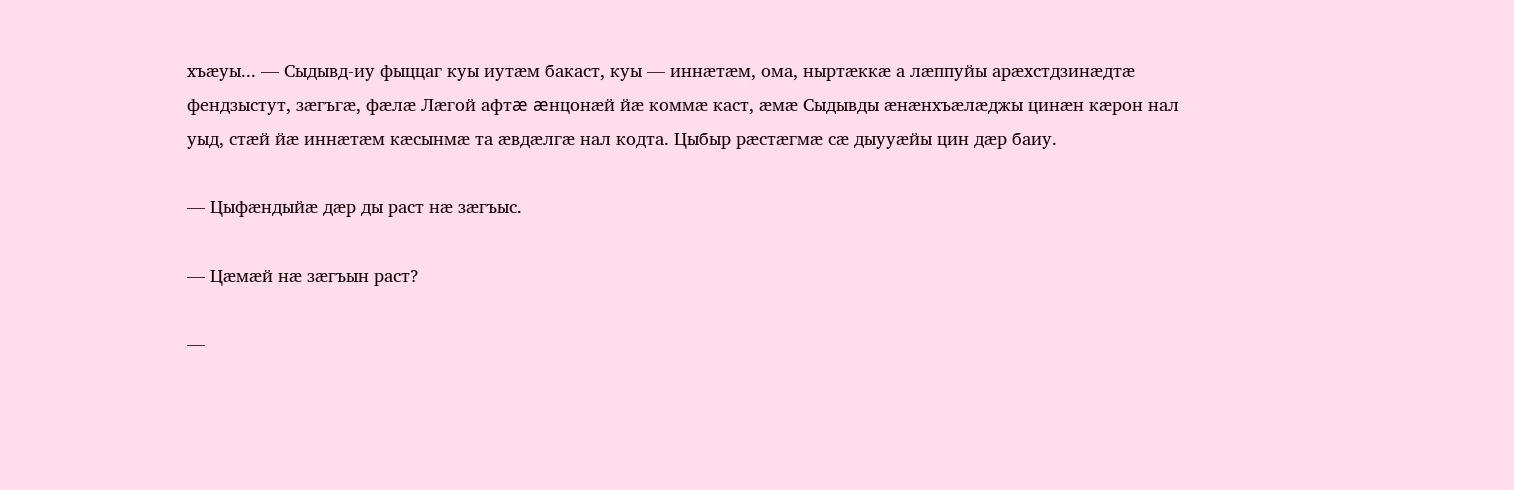хъæуы... — Сыдывд-иу фыццаг куы иутæм бакаст, куы — иннæтæм, ома, ныртæккæ а лæппуйы арæхстдзинæдтæ фендзыстут, зæгъгæ, фæлæ Лæгой афтæ æнцонæй йæ коммæ каст, æмæ Сыдывды æнæнхъæлæджы цинæн кæрон нал уыд, стæй йæ иннæтæм кæсынмæ та æвдæлгæ нал кодта. Цыбыр рæстæгмæ сæ дыууæйы цин дæр баиу.

— Цыфæндыйæ дæр ды раст нæ зæгъыс.

— Цæмæй нæ зæгъын раст?

—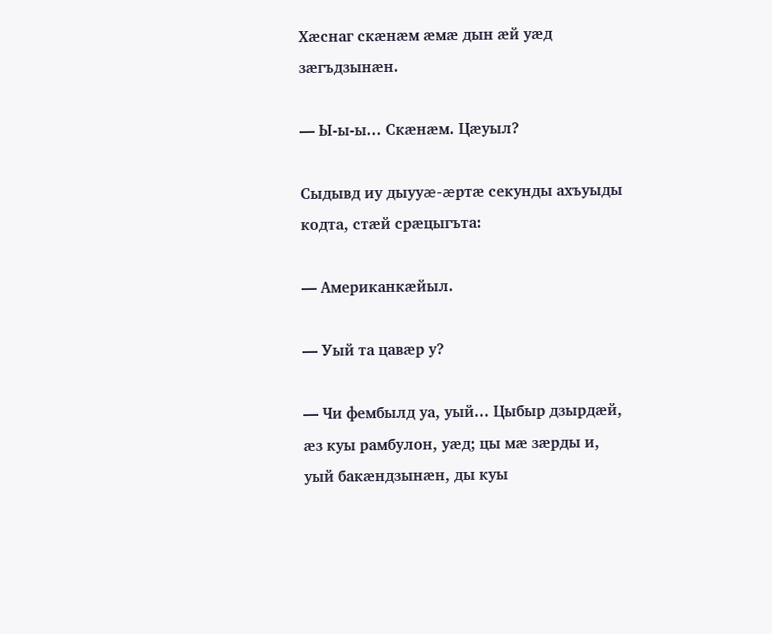Хæснаг скæнæм æмæ дын æй уæд зæгъдзынæн.

— Ы-ы-ы... Скæнæм. Цæуыл?

Сыдывд иу дыууæ-æртæ секунды ахъуыды кодта, стæй срæцыгъта:

— Американкæйыл.

— Уый та цавæр у?

— Чи фембылд уа, уый... Цыбыр дзырдæй, æз куы рамбулон, уæд; цы мæ зæрды и, уый бакæндзынæн, ды куы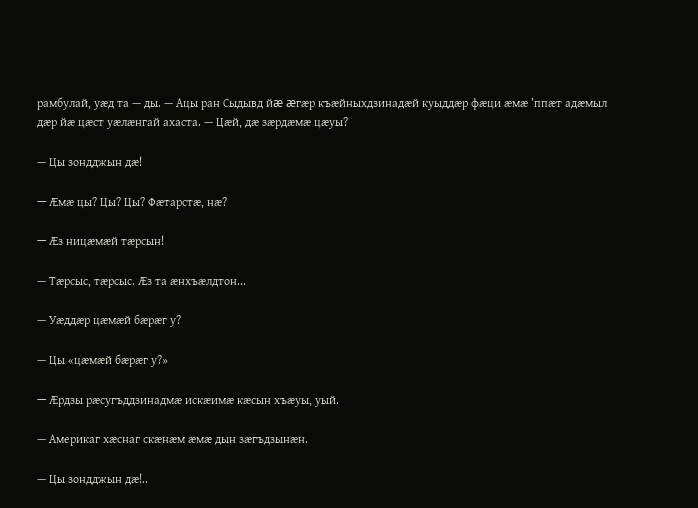рамбулай, уæд та — ды. — Ацы ран Сыдывд йæ æгæр къæйныхдзинадæй куыддæр фæци æмæ ’ппæт адæмыл дæр йæ цæст уæлæнгай ахаста. — Цæй, дæ зæрдæмæ цæуы?

— Цы зондджын дæ!

— Æмæ цы? Цы? Цы? Фæтарстæ, нæ?

— Æз ницæмæй тæрсын!

— Тæрсыс, тæрсыс. Æз та æнхъæлдтон...

— Уæддæр цæмæй бæрæг у?

— Цы «цæмæй бæрæг у?»

— Æрдзы рæсугъддзинадмæ искæимæ кæсын хъæуы, уый.

— Америкаг хæснаг скæнæм æмæ дын зæгъдзынæн.

— Цы зондджын дæ!..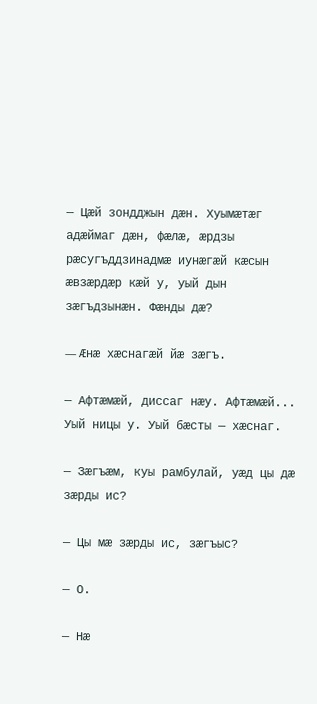— Цæй зондджын дæн. Хуымæтæг адæймаг дæн, фæлæ, æрдзы рæсугъддзинадмæ иунæгæй кæсын æвзæрдæр кæй у, уый дын зæгъдзынæн. Фæнды дæ?

— Æнæ хæснагæй йæ зæгъ.

— Афтæмæй, диссаг нæу. Афтæмæй... Уый ницы у. Уый бæсты — хæснаг.

— Зæгъæм, куы рамбулай, уæд цы дæ зæрды ис?

— Цы мæ зæрды ис, зæгъыс?

— О.

— Нæ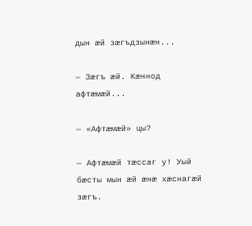дын æй зæгъдзынæн...

— Зæгъ æй. Кæннод афтæмæй...

— «Афтæмæй» цы?

— Афтæмæй тæссаг у! Уый бæсты мын æй æнæ хæснагæй зæгъ.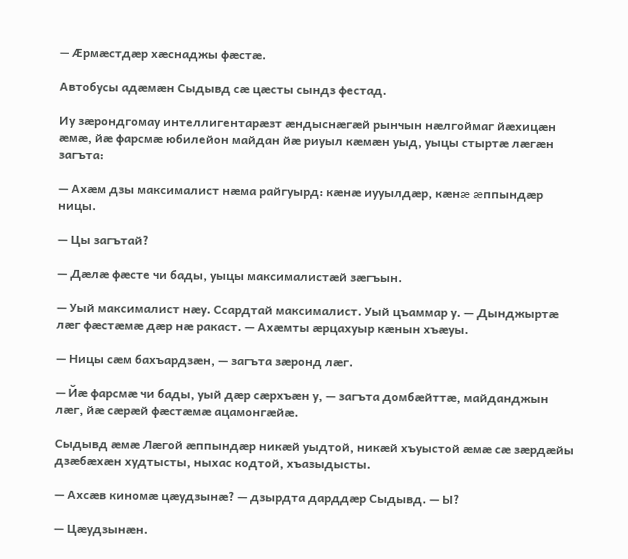— Æрмæстдæр хæснаджы фæстæ.

Автобусы адæмæн Сыдывд сæ цæсты сындз фестад.

Иу зæрондгомау интеллигентарæзт æндыснæгæй рынчын нæлгоймаг йæхицæн æмæ, йæ фарсмæ юбилейон майдан йæ риуыл кæмæн уыд, уыцы стыртæ лæгæн загъта:

— Ахæм дзы максималист нæма райгуырд: кæнæ иууылдæр, кæнæ æппындæр ницы.

— Цы загътай?

— Дæлæ фæсте чи бады, уыцы максималистæй зæгъын.

— Уый максималист нæу. Ссардтай максималист. Уый цъаммар у. — Дынджыртæ лæг фæстæмæ дæр нæ ракаст. — Ахæмты æрцахуыр кæнын хъæуы.

— Ницы сæм бахъардзæн, — загъта зæронд лæг.

— Йæ фарсмæ чи бады, уый дæр сæрхъæн у, — загъта домбæйттæ, майданджын лæг, йæ сæрæй фæстæмæ ацамонгæйæ.

Сыдывд æмæ Лæгой æппындæр никæй уыдтой, никæй хъуыстой æмæ сæ зæрдæйы дзæбæхæн худтысты, ныхас кодтой, хъазыдысты.

— Ахсæв киномæ цæудзынæ? — дзырдта дарддæр Сыдывд. — Ы?

— Цæудзынæн.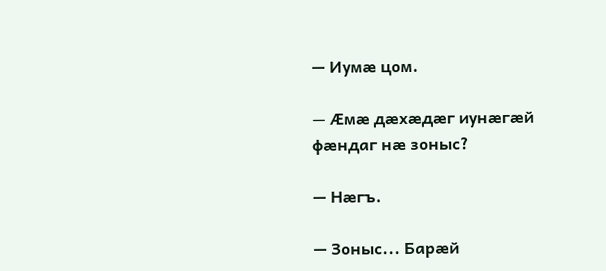— Иумæ цом.

— Æмæ дæхæдæг иунæгæй фæндаг нæ зоныс?

— Нæгъ.

— Зоныс... Барæй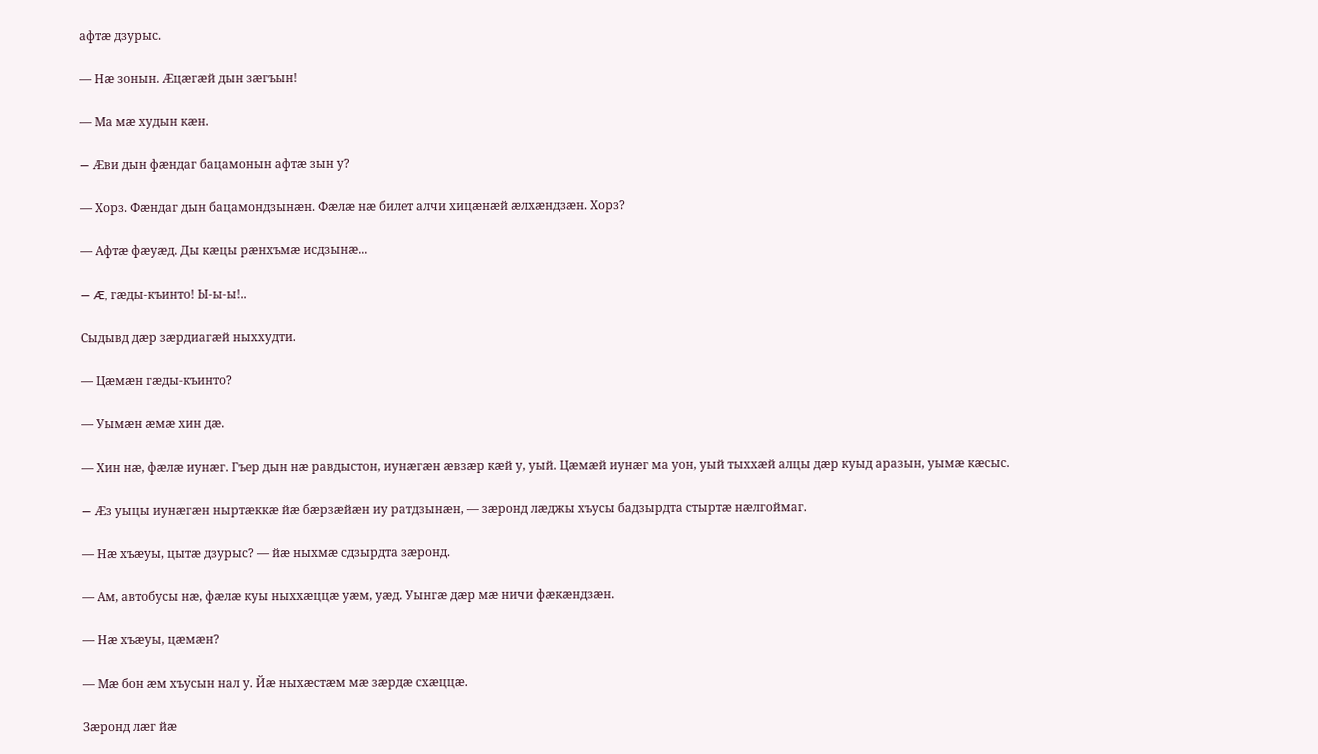афтæ дзурыс.

— Нæ зонын. Æцæгæй дын зæгъын!

— Ма мæ худын кæн.

— Æви дын фæндаг бацамонын афтæ зын у?

— Хорз. Фæндаг дын бацамондзынæн. Фæлæ нæ билет алчи хицæнæй æлхæндзæн. Хорз?

— Афтæ фæуæд. Ды кæцы рæнхъмæ исдзынæ...

— Æ, гæды-къинто! Ы-ы-ы!..

Сыдывд дæр зæрдиагæй ныххудти.

— Цæмæн гæды-къинто?

— Уымæн æмæ хин дæ.

— Хин нæ, фæлæ иунæг. Гъер дын нæ равдыстон, иунæгæн æвзæр кæй у, уый. Цæмæй иунæг ма уон, уый тыххæй алцы дæр куыд аразын, уымæ кæсыс.

— Æз уыцы иунæгæн ныртæккæ йæ бæрзæйæн иу ратдзынæн, — зæронд лæджы хъусы бадзырдта стыртæ нæлгоймаг.

— Нæ хъæуы, цытæ дзурыс? — йæ ныхмæ сдзырдта зæронд.

— Ам, автобусы нæ, фæлæ куы ныххæццæ уæм, уæд. Уынгæ дæр мæ ничи фæкæндзæн.

— Нæ хъæуы, цæмæн?

— Мæ бон æм хъусын нал у. Йæ ныхæстæм мæ зæрдæ схæццæ.

Зæронд лæг йæ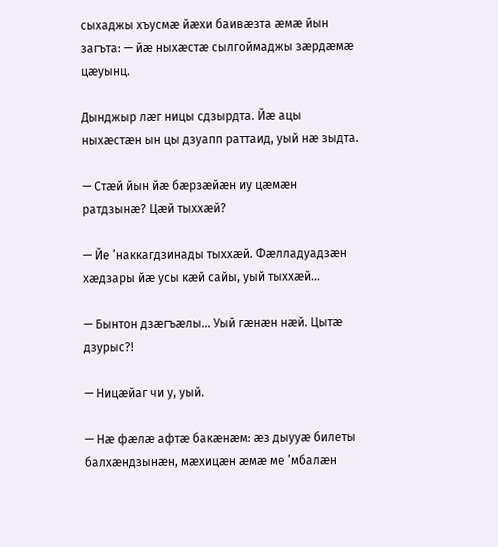сыхаджы хъусмæ йæхи баивæзта æмæ йын загъта: — йæ ныхæстæ сылгоймаджы зæрдæмæ цæуынц.

Дынджыр лæг ницы сдзырдта. Йæ ацы ныхæстæн ын цы дзуапп раттаид, уый нæ зыдта.

— Стæй йын йæ бæрзæйæн иу цæмæн ратдзынæ? Цæй тыххæй?

— Йе ’наккагдзинады тыххæй. Фæлладуадзæн хæдзары йæ усы кæй сайы, уый тыххæй...

— Бынтон дзæгъæлы... Уый гæнæн нæй. Цытæ дзурыс?!

— Ницæйаг чи у, уый.

— Нæ фæлæ афтæ бакæнæм: æз дыууæ билеты балхæндзынæн, мæхицæн æмæ ме ’мбалæн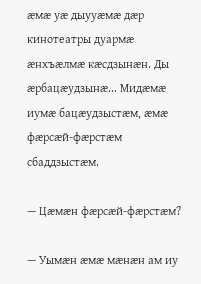æмæ уæ дыууæмæ дæр кинотеатры дуармæ æнхъæлмæ кæсдзынæн. Ды æрбацæудзынæ... Мидæмæ иумæ бацæудзыстæм, æмæ фæрсæй-фæрстæм сбаддзыстæм.

— Цæмæн фæрсæй-фæрстæм?

— Уымæн æмæ мæнæн ам иу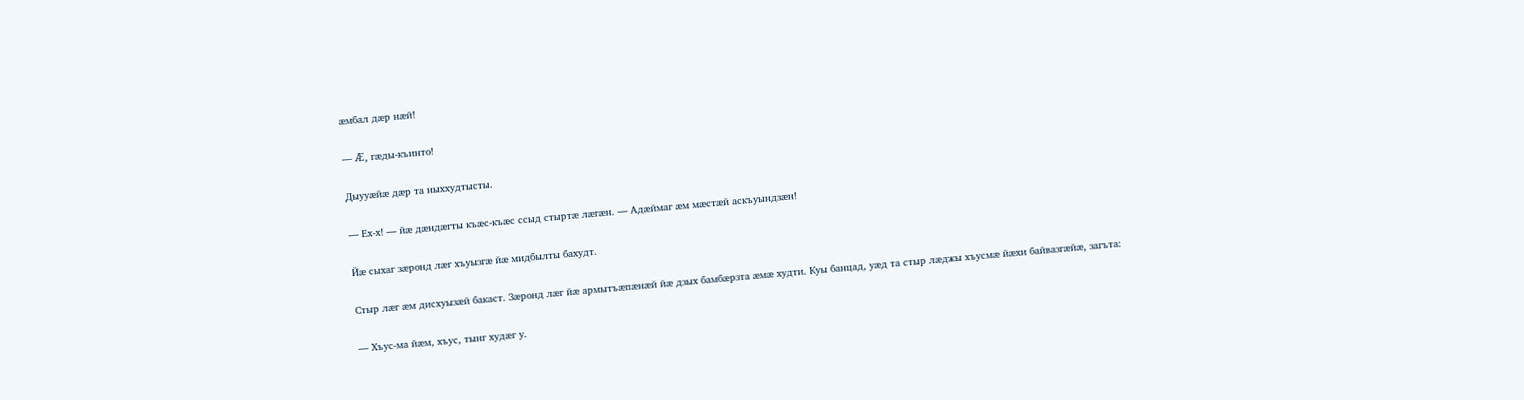æмбал дæр нæй!

— Æ, гæды-къинто!

Дыууæйæ дæр та ныххудтысты.

— Ех-х! — йæ дæндæгты къæс-къæс ссыд стыртæ лæгæн. — Адæймаг æм мæстæй аскъуындзæн!

Йæ сыхаг зæронд лæг хъуызгæ йæ мидбылты бахудт.

Стыр лæг æм дисхуызæй бакаст. Зæронд лæг йæ армытъæпæнæй йæ дзых бамбæрзта æмæ худти. Куы банцад, уæд та стыр лæджы хъусмæ йæхи байвазгæйæ, загъта:

— Хъус-ма йæм, хъус, тынг худæг у.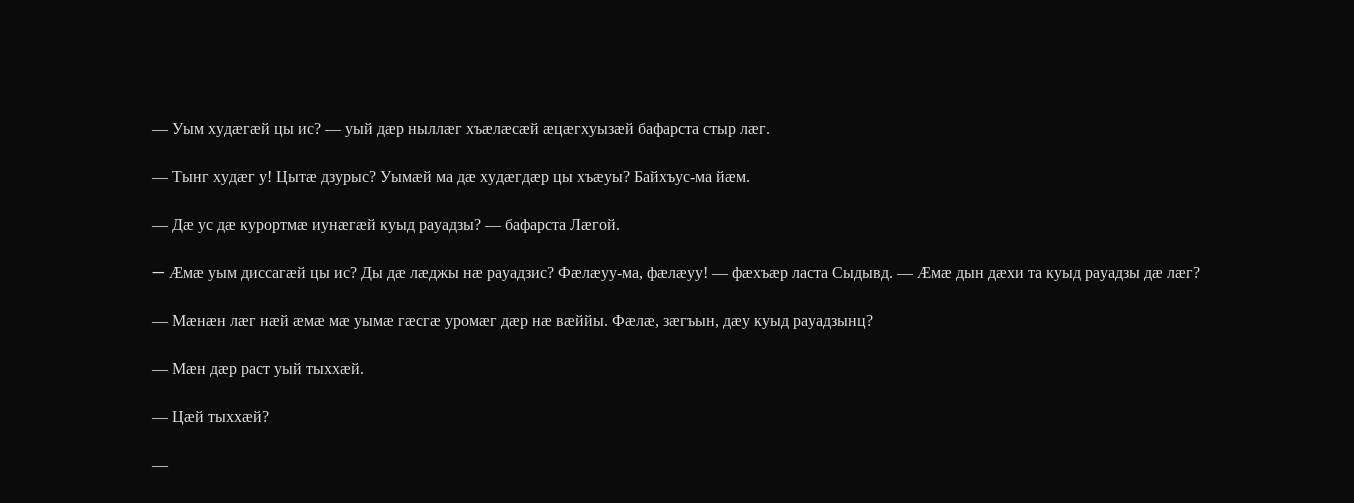— Уым худæгæй цы ис? — уый дæр ныллæг хъæлæсæй æцæгхуызæй бафарста стыр лæг.

— Тынг худæг у! Цытæ дзурыс? Уымæй ма дæ худæгдæр цы хъæуы? Байхъус-ма йæм.

— Дæ ус дæ курортмæ иунæгæй куыд рауадзы? — бафарста Лæгой.

— Æмæ уым диссагæй цы ис? Ды дæ лæджы нæ рауадзис? Фæлæуу-ма, фæлæуу! — фæхъæр ласта Сыдывд. — Æмæ дын дæхи та куыд рауадзы дæ лæг?

— Мæнæн лæг нæй æмæ мæ уымæ гæсгæ уромæг дæр нæ вæййы. Фæлæ, зæгъын, дæу куыд рауадзынц?

— Мæн дæр раст уый тыххæй.

— Цæй тыххæй?

—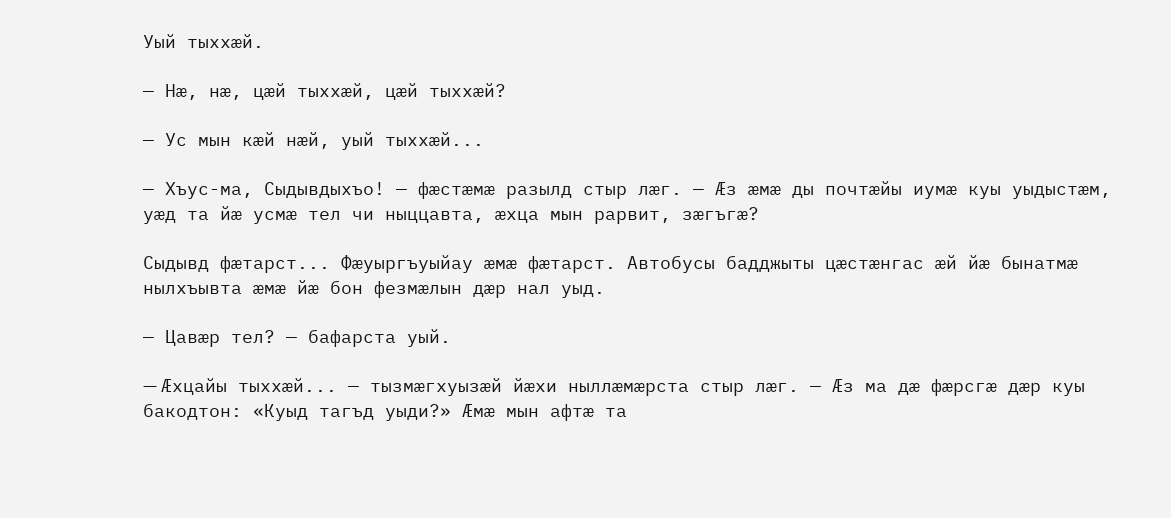Уый тыххæй.

— Нæ, нæ, цæй тыххæй, цæй тыххæй?

— Ус мын кæй нæй, уый тыххæй...

— Хъус-ма, Сыдывдыхъо! — фæстæмæ разылд стыр лæг. — Æз æмæ ды почтæйы иумæ куы уыдыстæм, уæд та йæ усмæ тел чи ныццавта, æхца мын рарвит, зæгъгæ?

Сыдывд фæтарст... Фæуыргъуыйау æмæ фæтарст. Автобусы бадджыты цæстæнгас æй йæ бынатмæ нылхъывта æмæ йæ бон фезмæлын дæр нал уыд.

— Цавæр тел? — бафарста уый.

— Æхцайы тыххæй... — тызмæгхуызæй йæхи ныллæмæрста стыр лæг. — Æз ма дæ фæрсгæ дæр куы бакодтон: «Куыд тагъд уыди?» Æмæ мын афтæ та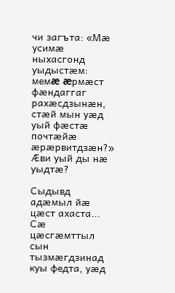чи загъта: «Мæ усимæ ныхасгонд уыдыстæм: мемæ æрмæст фæндаггаг рахæсдзынæн, стæй мын уæд уый фæстæ почтæйæ æрæрвитдзæн?» Æви уый ды нæ уыдтæ?

Сыдывд адæмыл йæ цæст ахаста... Сæ цæсгæмттыл сын тызмæгдзинад куы федта, уæд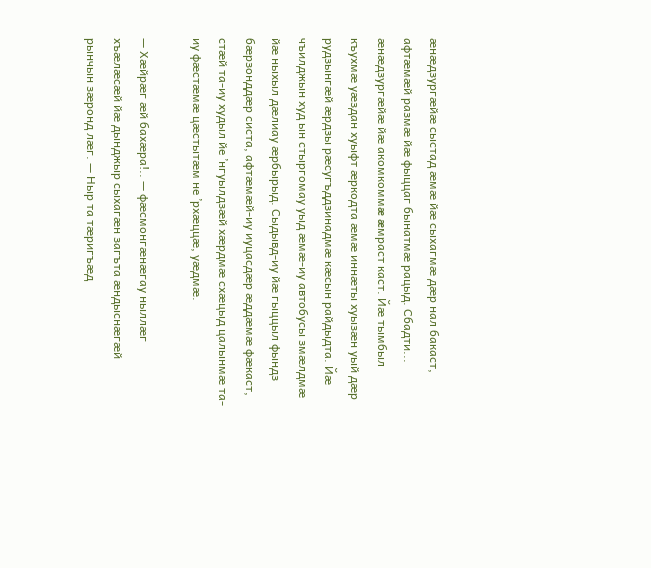æнæдзургæйæ сыстад æмæ йæ сыхагмæ дæр нал бакаст, афтæмæй размæ йæ фыццаг бынатмæ рацыд. Сбадти... æнæдзургæйæ йæ акомкоммæ æмраст каст. Йæ тымбыл къухмæ уæздан хуыфт æркодта æмæ иннæты хуызæн уый дæр рудзынгæй æрдзы рæсугъддзинадмæ кæсын райдыдта. Йæ чъилджын худ ын стыргомау уыд æмæ-иу автобусы змæлдмæ йæ ныхыл дæлиау æрбырыд. Сыдывд-иу йæ гыццыл фындз бæрзонддæр систа, афтæмæй-иу иуцасдæр æддæмæ фæкаст, стæй та-иу худыл йе ’нгуылдзæй хæрдмæ схæцыд цалынмæ та-иу фæстæмæ цæстытæм не ’рхæццæ, уæдмæ.

— Хæйрæг æй бахæра!.. — фæсмонгæнæгау ныллæг хъæлæсæй йæ дынджыр сыхагæн загъта æндыснæгæй рынчын зæронд лæг. — Ныр та тæригъæд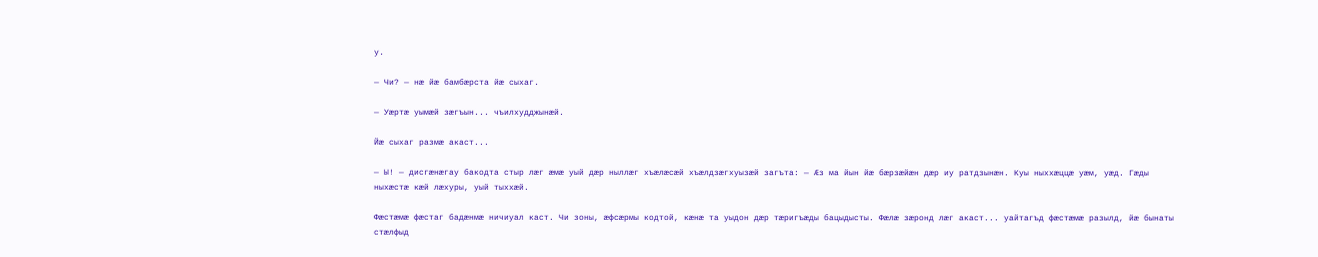у.

— Чи? — нæ йæ бамбæрста йæ сыхаг.

— Уæртæ уымæй зæгъын... чъилхудджынæй.

Йæ сыхаг размæ акаст...

— Ы! — дисгæнæгау бакодта стыр лæг æмæ уый дæр ныллæг хъæлæсæй хъæлдзæгхуызæй загъта: — Æз ма йын йæ бæрзæйæн дæр иу ратдзынæн. Куы ныххæццæ уæм, уæд. Гæды ныхæстæ кæй лæхуры, уый тыххæй.

Фæстæмæ фæстаг бадæнмæ ничиуал каст. Чи зоны, æфсæрмы кодтой, кæнæ та уыдон дæр тæригъæды бацыдысты. Фæлæ зæронд лæг акаст... уайтагъд фæстæмæ разылд, йæ бынаты стæлфыд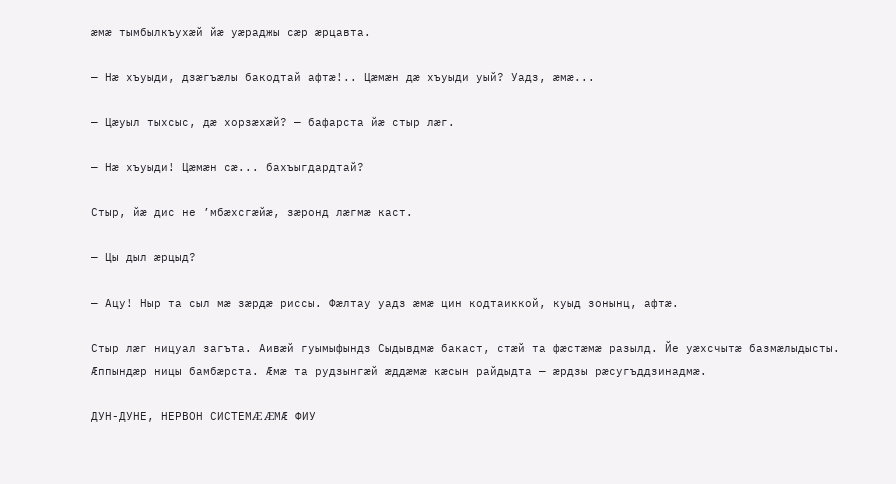æмæ тымбылкъухæй йæ уæраджы сæр æрцавта.

— Нæ хъуыди, дзæгъæлы бакодтай афтæ!.. Цæмæн дæ хъуыди уый? Уадз, æмæ...

— Цæуыл тыхсыс, дæ хорзæхæй? — бафарста йæ стыр лæг.

— Нæ хъуыди! Цæмæн сæ... бахъыгдардтай?

Стыр, йæ дис не ’мбæхсгæйæ, зæронд лæгмæ каст.

— Цы дыл æрцыд?

— Ацу! Ныр та сыл мæ зæрдæ риссы. Фæлтау уадз æмæ цин кодтаиккой, куыд зонынц, афтæ.

Стыр лæг ницуал загъта. Аивæй гуымыфындз Сыдывдмæ бакаст, стæй та фæстæмæ разылд. Йе уæхсчытæ базмæлыдысты. Æппындæр ницы бамбæрста. Æмæ та рудзынгæй æддæмæ кæсын райдыдта — æрдзы рæсугъддзинадмæ.

ДУН-ДУНЕ, НЕРВОН СИСТЕМÆ ÆМÆ ФИУ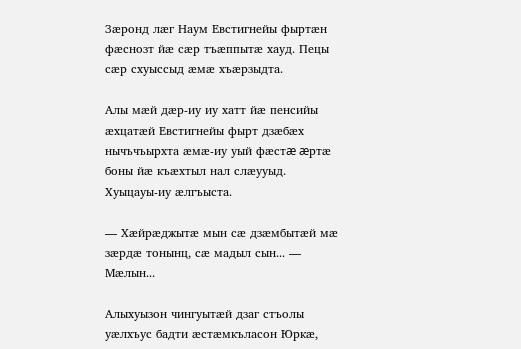Зæронд лæг Наум Евстигнейы фыртæн фæснозт йæ сæр тъæппытæ хауд. Пецы сæр схуыссыд æмæ хъæрзыдта.

Алы мæй дæр-иу иу хатт йæ пенсийы æхцатæй Евстигнейы фырт дзæбæх нычъчъырхта æмæ-иу уый фæстæ æртæ боны йæ къæхтыл нал слæууыд. Хуыцауы-иу æлгъыста.

— Хæйрæджытæ мын сæ дзæмбытæй мæ зæрдæ тонынц, сæ мадыл сын... — Мæлын...

Алыхуызон чингуытæй дзаг стъолы уæлхъус бадти æстæмкъласон Юркæ,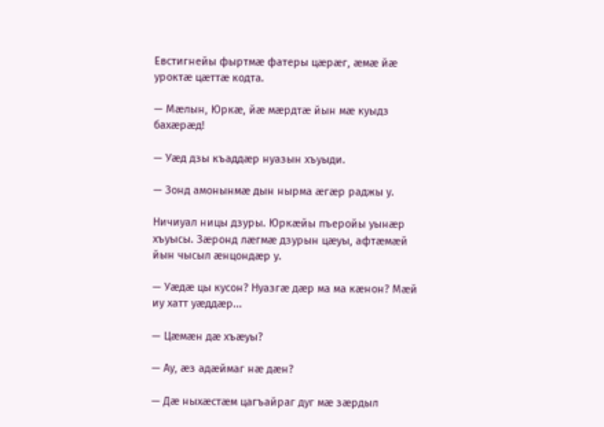Евстигнейы фыртмæ фатеры цæрæг, æмæ йæ уроктæ цæттæ кодта.

— Мæлын, Юркæ, йæ мæрдтæ йын мæ куыдз бахæрæд!

— Уæд дзы къаддæр нуазын хъуыди.

— Зонд амонынмæ дын нырма æгæр раджы у.

Ничиуал ницы дзуры. Юркæйы пъеройы уынæр хъуысы. Зæронд лæгмæ дзурын цæуы, афтæмæй йын чысыл æнцондæр у.

— Уæдæ цы кусон? Нуазгæ дæр ма ма кæнон? Мæй иу хатт уæддæр...

— Цæмæн дæ хъæуы?

— Ау, æз адæймаг нæ дæн?

— Дæ ныхæстæм цагъайраг дуг мæ зæрдыл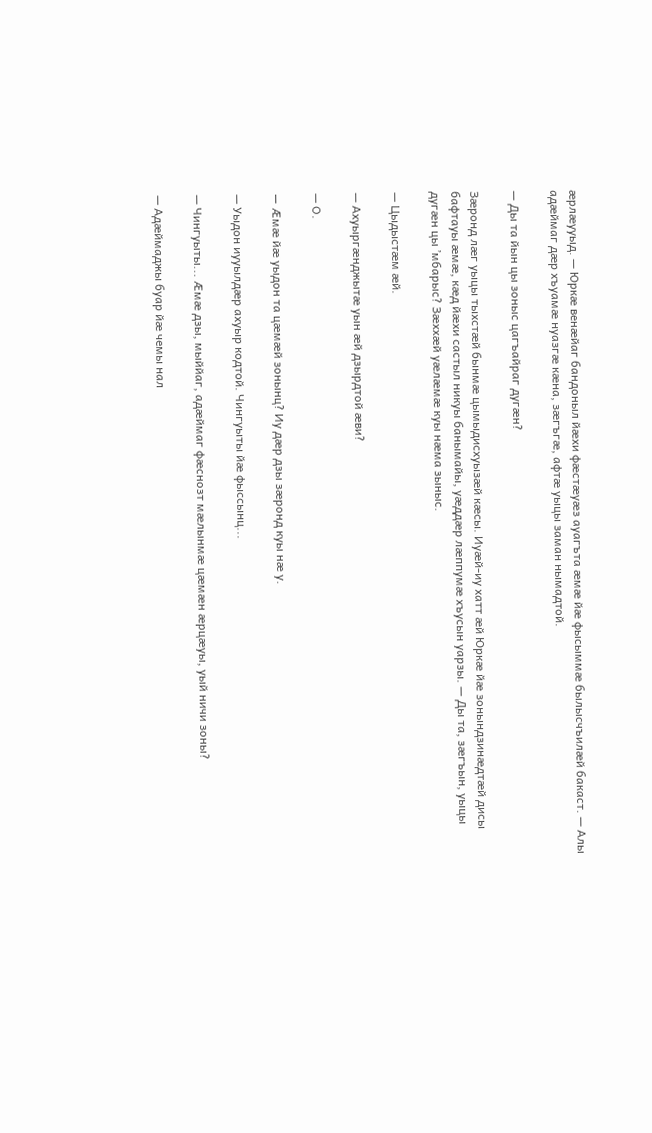æрлæууыд. — Юркæ венæйаг бандоныл йæхи фæстæуæз ауагъта æмæ йæ фысыммæ былысчъилæй бакаст. — Алы адæймаг дæр хъуамæ нуазгæ кæна, зæгъгæ, афтæ уыцы заман нымадтой.

— Ды та йын цы зоныс цагъайраг дугæн?

Зæронд лæг уыцы тыхстæй бынмæ цымыдисхуызæй кæсы. Иуæй-иу хатт æй Юркæ йæ зонындзинæдтæй дисы бафтауы æмæ, кæд йæхи састыл никуы банымайы, уæддæр лæппумæ хъусын уарзы. — Ды та, зæгъын, уыцы дугæн цы ’мбарыс? Зæххæй уæлæмæ куы нæма зыныс.

— Цыдыстæм æй.

— Ахуыргæнджытæ уын æй дзырдтой æви?

— О.

— Æмæ йæ уыдон та цæмæй зонынц? Иу дæр дзы зæронд куы нæ у.

— Уыдон иууылдæр ахуыр кодтой. Чингуыты йæ фыссынц...

— Чингуыты... Æмæ дзы, мыййаг, адæймаг фæснозт мæлынмæ цæмæн æрцæуы, уый ничи зоны?

— Адæймаджы буар йæ чемы нал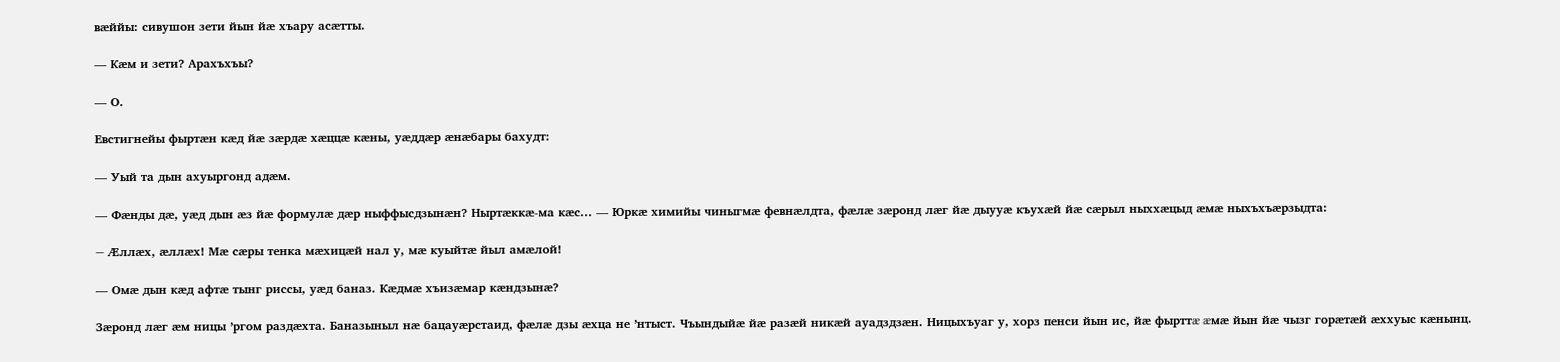вæййы: сивушон зети йын йæ хъару асæтты.

— Кæм и зети? Арахъхъы?

— О.

Евстигнейы фыртæн кæд йæ зæрдæ хæццæ кæны, уæддæр æнæбары бахудт:

— Уый та дын ахуыргонд адæм.

— Фæнды дæ, уæд дын æз йæ формулæ дæр ныффысдзынæн? Ныртæккæ-ма кæс... — Юркæ химийы чиныгмæ февнæлдта, фæлæ зæронд лæг йæ дыууæ къухæй йæ сæрыл ныххæцыд æмæ ныхъхъæрзыдта:

— Æллæх, æллæх! Мæ сæры тенка мæхицæй нал у, мæ куыйтæ йыл амæлой!

— Омæ дын кæд афтæ тынг риссы, уæд баназ. Кæдмæ хъизæмар кæндзынæ?

Зæронд лæг æм ницы ’ргом раздæхта. Баназыныл нæ бацауæрстаид, фæлæ дзы æхца не ’нтыст. Чъындыйæ йæ разæй никæй ауадздзæн. Ницыхъуаг у, хорз пенси йын ис, йæ фырттæ æмæ йын йæ чызг горæтæй æххуыс кæнынц.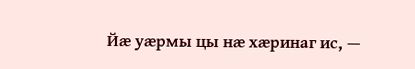Йæ уæрмы цы нæ хæринаг ис, —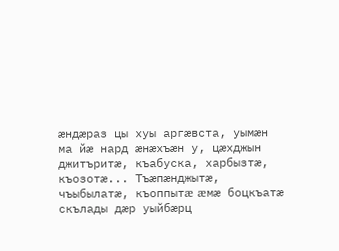æндæраз цы хуы аргæвста, уымæн ма йæ нард æнæхъæн у, цæхджын джитъритæ, къабуска, харбызтæ, къозотæ... Тъæпæнджытæ, чъыбылатæ, къоппытæ æмæ боцкъатæ скълады дæр уыйбæрц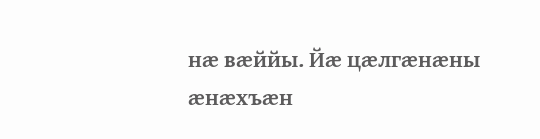нæ вæййы. Йæ цæлгæнæны æнæхъæн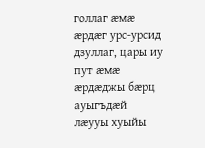голлаг æмæ æрдæг урс-урсид дзуллаг, цары иу пут æмæ æрдæджы бæрц ауыгъдæй лæууы хуыйы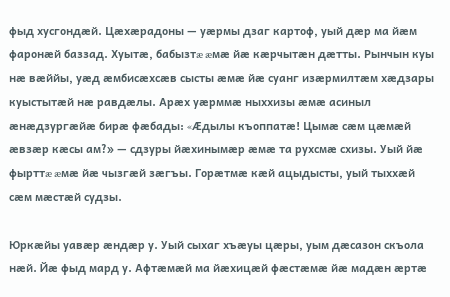фыд хусгондæй. Цæхæрадоны — уæрмы дзаг картоф, уый дæр ма йæм фаронæй баззад. Хуытæ, бабызтæ æмæ йæ кæрчытæн дæтты. Рынчын куы нæ вæййы, уæд æмбисæхсæв сысты æмæ йæ суанг изæрмилтæм хæдзары куыстытæй нæ равдæлы. Арæх уæрммæ ныххизы æмæ асиныл æнæдзургæйæ бирæ фæбады: «Æдылы къоппатæ! Цымæ сæм цæмæй æвзæр кæсы ам?» — сдзуры йæхинымæр æмæ та рухсмæ схизы. Уый йæ фырттæ æмæ йæ чызгæй зæгъы. Горæтмæ кæй ацыдысты, уый тыххæй сæм мæстæй судзы.

Юркæйы уавæр æндæр у. Уый сыхаг хъæуы цæры, уым дæсазон скъола нæй. Йæ фыд мард у. Афтæмæй ма йæхицæй фæстæмæ йæ мадæн æртæ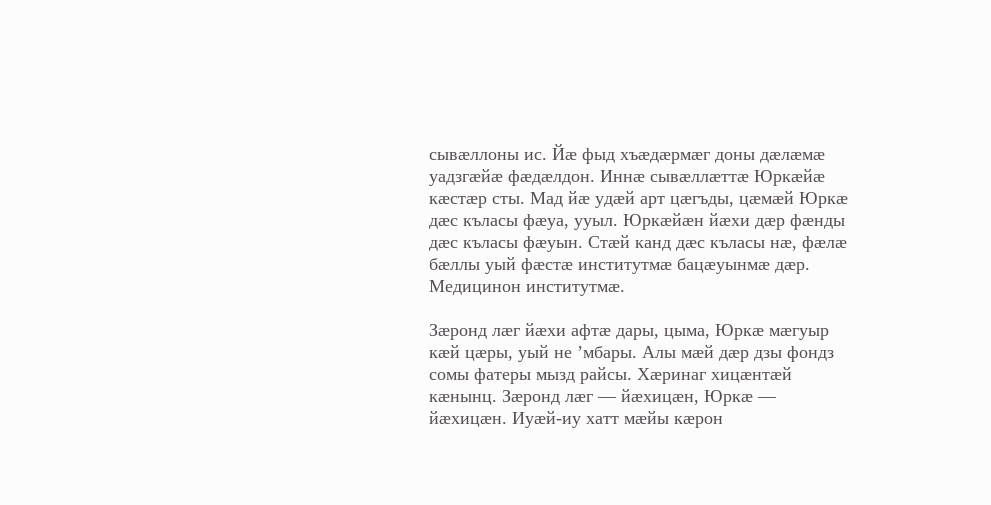сывæллоны ис. Йæ фыд хъæдæрмæг доны дæлæмæ уадзгæйæ фæдæлдон. Иннæ сывæллæттæ Юркæйæ кæстæр сты. Мад йæ удæй арт цæгъды, цæмæй Юркæ дæс къласы фæуа, ууыл. Юркæйæн йæхи дæр фæнды дæс къласы фæуын. Стæй канд дæс къласы нæ, фæлæ бæллы уый фæстæ институтмæ бацæуынмæ дæр. Медицинон институтмæ.

Зæронд лæг йæхи афтæ дары, цыма, Юркæ мæгуыр кæй цæры, уый не ’мбары. Алы мæй дæр дзы фондз сомы фатеры мызд райсы. Хæринаг хицæнтæй кæнынц. Зæронд лæг — йæхицæн, Юркæ — йæхицæн. Иуæй-иу хатт мæйы кæрон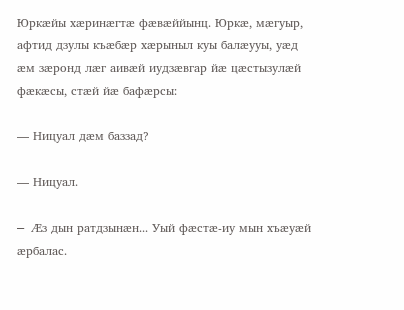Юркæйы хæринæгтæ фæвæййынц. Юркæ, мæгуыр, афтид дзулы къæбæр хæрыныл куы балæууы, уæд æм зæронд лæг аивæй иудзæвгар йæ цæстызулæй фæкæсы, стæй йæ бафæрсы:

— Ницуал дæм баззад?

— Ницуал.

— Æз дын ратдзынæн... Уый фæстæ-иу мын хъæуæй æрбалас.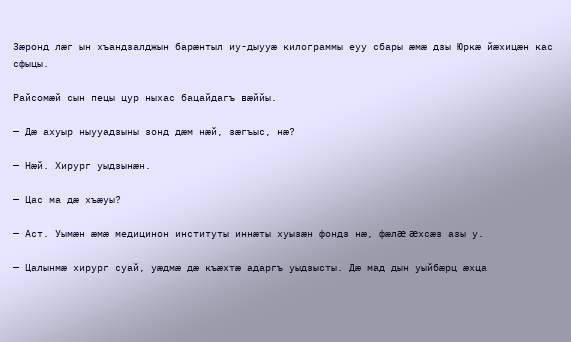Зæронд лæг ын хъандзалджын барæнтыл иу-дыууæ килограммы еуу сбары æмæ дзы Юркæ йæхицæн кас сфыцы.

Райсомæй сын пецы цур ныхас бацайдагъ вæййы.

— Дæ ахуыр ныууадзыны зонд дæм нæй, зæгъыс, нæ?

— Нæй. Хирург уыдзынæн.

— Цас ма дæ хъæуы?

— Аст. Уымæн æмæ медицинон институты иннæты хуызæн фондз нæ, фæлæ æхсæз азы у.

— Цалынмæ хирург суай, уæдмæ дæ къæхтæ адаргъ уыдзысты. Дæ мад дын уыйбæрц æхца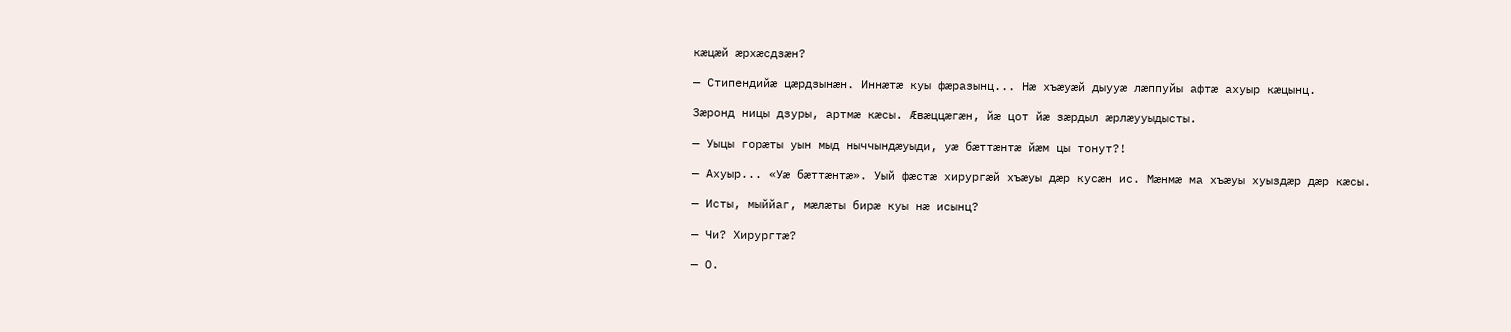кæцæй æрхæсдзæн?

— Стипендийæ цæрдзынæн. Иннæтæ куы фæразынц... Нæ хъæуæй дыууæ лæппуйы афтæ ахуыр кæцынц.

Зæронд ницы дзуры, артмæ кæсы. Æвæццæгæн, йæ цот йæ зæрдыл æрлæууыдысты.

— Уыцы горæты уын мыд ныччындæуыди, уæ бæттæнтæ йæм цы тонут?!

— Ахуыр... «Уæ бæттæнтæ». Уый фæстæ хирургæй хъæуы дæр кусæн ис. Мæнмæ ма хъæуы хуыздæр дæр кæсы.

— Исты, мыййаг, мæлæты бирæ куы нæ исынц?

— Чи? Хирургтæ?

— О.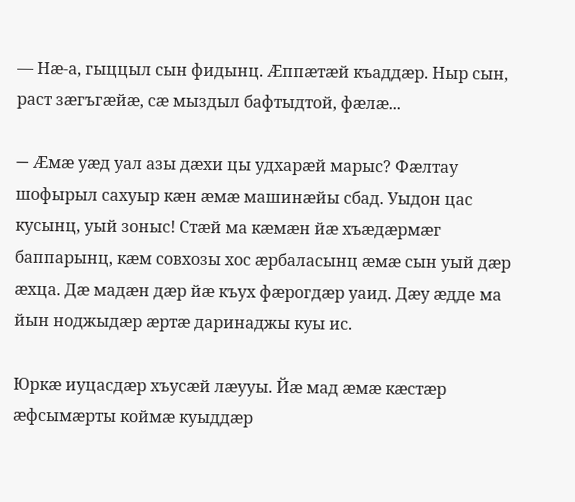— Нæ-а, гыццыл сын фидынц. Æппæтæй къаддæр. Ныр сын, раст зæгъгæйæ, сæ мыздыл бафтыдтой, фæлæ...

— Æмæ уæд уал азы дæхи цы удхарæй марыс? Фæлтау шофырыл сахуыр кæн æмæ машинæйы сбад. Уыдон цас кусынц, уый зоныс! Стæй ма кæмæн йæ хъæдæрмæг баппарынц, кæм совхозы хос æрбаласынц æмæ сын уый дæр æхца. Дæ мадæн дæр йæ къух фæрогдæр уаид. Дæу æдде ма йын ноджыдæр æртæ даринаджы куы ис.

Юркæ иуцасдæр хъусæй лæууы. Йæ мад æмæ кæстæр æфсымæрты коймæ куыддæр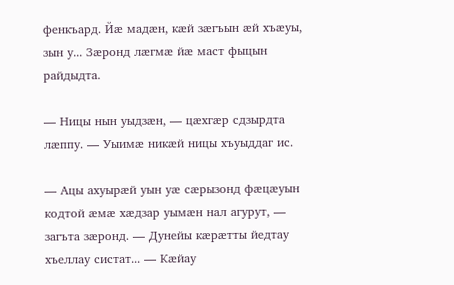фенкъард. Йæ мадæн, кæй зæгъын æй хъæуы, зын у... Зæронд лæгмæ йæ маст фыцын райдыдта.

— Ницы нын уыдзæн, — цæхгæр сдзырдта лæппу. — Уыимæ никæй ницы хъуыддаг ис.

— Ацы ахуырæй уын уæ сæрызонд фæцæуын кодтой æмæ хæдзар уымæн нал агурут, — загъта зæронд. — Дунейы кæрæтты йедтау хъеллау систат... — Кæйау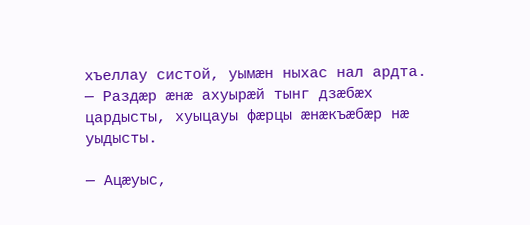хъеллау систой, уымæн ныхас нал ардта. — Раздæр æнæ ахуырæй тынг дзæбæх цардысты, хуыцауы фæрцы æнæкъæбæр нæ уыдысты.

— Ацæуыс,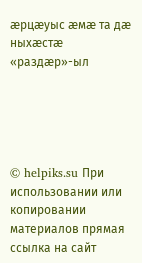æрцæуыс æмæ та дæ ныхæстæ «раздæр»-ыл





© helpiks.su При использовании или копировании материалов прямая ссылка на сайт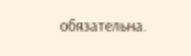обязательна.